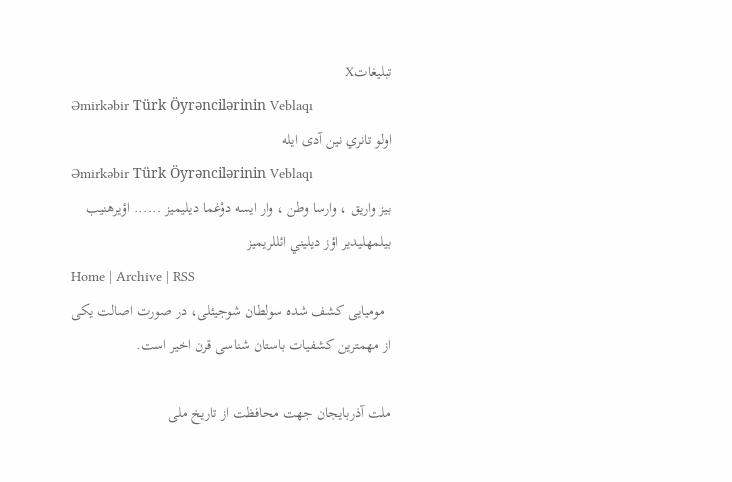تبليغاتX
Əmirkəbir Türk Öyrəncilərinin Veblaqı
اولو تانري نین آدی ايله
Əmirkəbir Türk Öyrəncilərinin Veblaqı
بيز واريق ، وارسا وطن ، وار ايسه دوْغما ديليميز ...... اؤيرهنيب بيلمهليدير اؤز ديليني ائللريميز
Home | Archive | RSS
  مومیایی کشف شده سولطان شوجیئلی، در صورت اصالت یکی از مهمترین کشفیات باستان شناسی قرن اخیر است.

ملت آذربایجان جهت محافظت از تاریخ ملی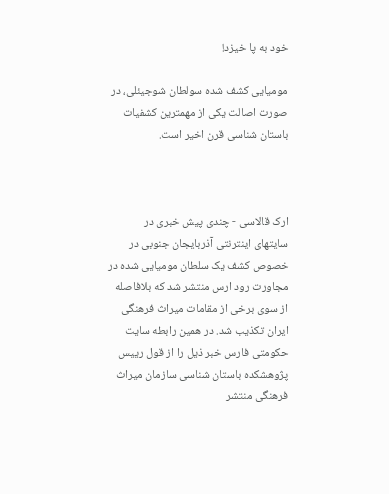خود به پا خیزد!

مومیایی کشف شده سولطان شوجیئلی، در صورت اصالت یکی از مهمترین کشفیات باستان شناسی قرن اخیر است.



ارک قالاسی - چندی پیش خبری در سایتهای اینترنتی آذربایجان جنوبی در خصوص کشف یک سلطان مومیایی شده در مجاورت رود ارس منتشر شد که بلافاصله از سوی برخی از مقامات میراث فرهنگی ایران تکذیب شد. در همین رابطه سایت حکومتی فارس خبر ذیل را از قول رییس پژوهشکده باستان شناسی سازمان میراث فرهنگی منتشر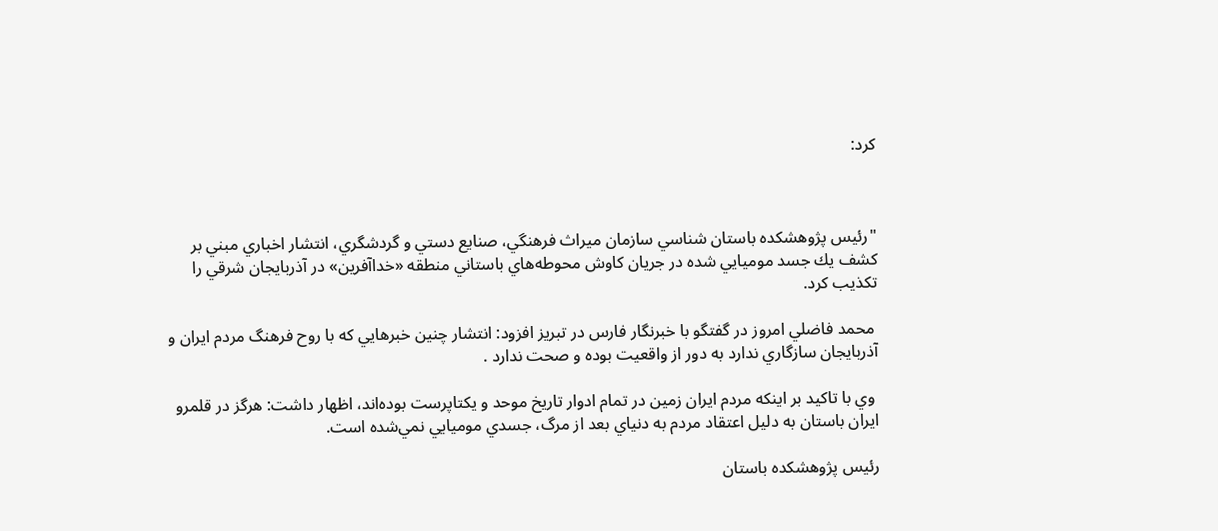کرد:



"رئيس پژوهشكده باستان شناسي سازمان ميراث فرهنگي، صنايع دستي و گردشگري، انتشار اخباري مبني بر كشف يك جسد موميايي شده در جريان كاوش محوطه‌هاي باستاني منطقه «خداآفرين» در آذربايجان شرقي را تكذيب كرد.

 محمد فاضلي امروز در گفتگو با خبرنگار فارس در تبريز افزود: انتشار چنين خبرهايي كه با روح فرهنگ مردم ايران و آذربايجان سازگاري ندارد به دور از واقعيت بوده و صحت ندارد .

 وي با تاكيد بر اينكه مردم ايران زمين در تمام ادوار تاريخ موحد و يكتاپرست بوده‌اند، اظهار داشت: هرگز در قلمرو ايران باستان به دليل اعتقاد مردم به دنياي بعد از مرگ، جسدي موميايي نمي‌شده است.

رئيس پژوهشكده باستان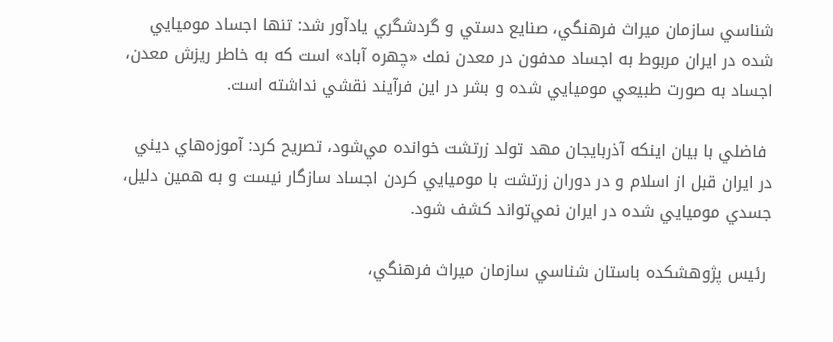شناسي سازمان ميراث فرهنگي، صنايع دستي و گردشگري يادآور شد: تنها اجساد موميايي شده در ايران مربوط به اجساد مدفون در معدن نمك «چهره آباد» است كه به خاطر ريزش معدن، اجساد به صورت طبيعي موميايي شده و بشر در اين فرآيند نقشي نداشته است.

 فاضلي با بيان اينكه آذربايجان مهد تولد زرتشت خوانده مي‌شود، تصريح كرد: آموزه‌هاي ديني در ايران قبل از اسلام و در دوران زرتشت با موميايي كردن اجساد سازگار نيست و به همين دليل، جسدي موميايي شده در ايران نمي‌تواند كشف شود.

 رئيس پژوهشكده باستان شناسي سازمان ميراث فرهنگي،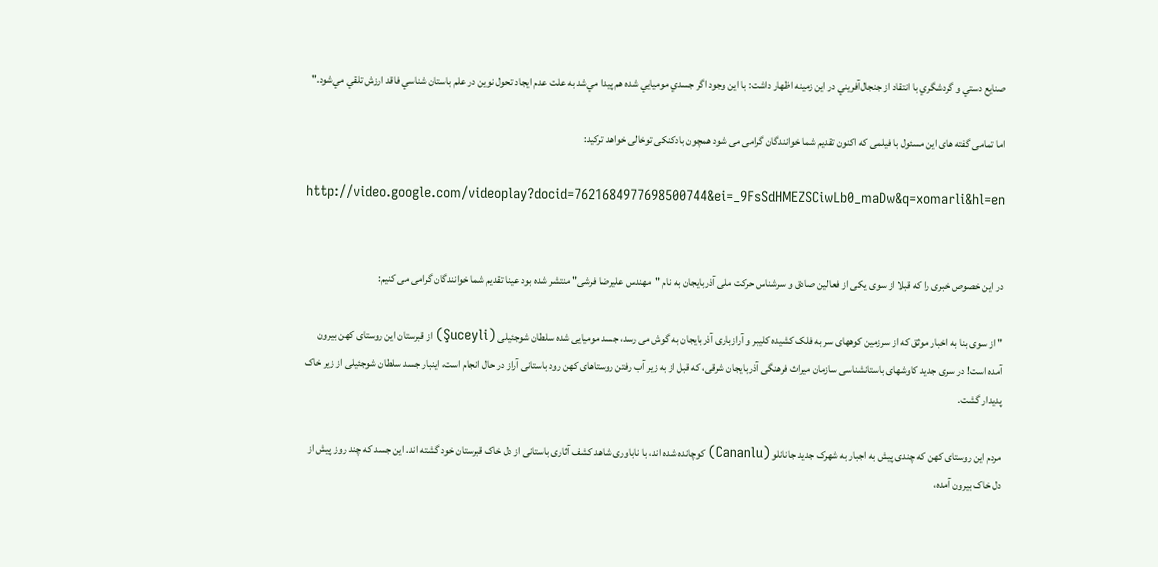صنايع دستي و گردشگري با انتقاد از جنجال‌آفريني در اين زمينه اظهار داشت: با اين وجود اگر جسدي موميايي شده هم پيدا مي‌شد به علت عدم ايجاد تحول نوين در علم باستان شناسي فاقد ارزش تلقي مي‌شود."

اما تمامی گفته های این مسئول با فیلمی که اکنون تقدیم شما خوانندگان گرامی می شود همچون بادکنکی توخالی خواهد ترکید:

http://video.google.com/videoplay?docid=7621684977698500744&ei=_9FsSdHMEZSCiwLb0_maDw&q=xomarli&hl=en


در این خصوص خبری را که قبلا از سوی یکی از فعالین صادق و سرشناس حرکت ملی آذربایجان به نام "مهندس علیرضا فرشی" منتشر شده بود عینا تقدیم شما خوانندگان گرامی می کنیم:

" از سوی بنا به اخبار موثق که از سرزمین کوههای سر به فلک کشیده کلیبر و آرازباری آذربایجان به گوش می رسد، جسد مومیایی شده سلطان شوجئیلی (Şuceyli) از قبرستان این روستای کهن بیرون آمده است! در سری جدید کاوشهای باستانشناسی سازمان میراث فرهنگی آذربایجان شرقی، که قبل از به زیر آب رفتن روستاهای کهن رود باستانی آراز در حال انجام است، اینبار جسد سلطان شوجئیلی از زیر خاک پدیدار گشت.

مردم این روستای کهن که چندی پیش به اجبار به شهرک جدید جانانلو (Cananlu) کوچانده شده اند، با ناباوری شاهد کشف آثاری باستانی از دل خاک قبرستان خود گشته اند. این جسد که چند روز پیش از دل خاک بیرون آمده،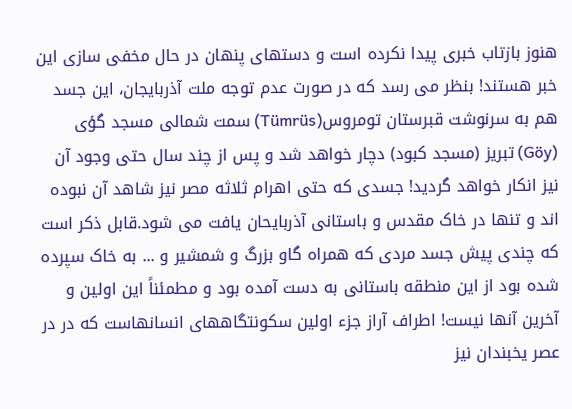هنوز بازتاب خبری پیدا نکرده است و دستهای پنهان در حال مخفی سازی این خبر هستند! بنظر می رسد که در صورت عدم توجه ملت آذربایجان، این جسد هم به سرنوشت قبرستان تومروس(Tümrüs) سمت شمالی مسجد گؤی (Göy) تبریز (مسجد کبود) دچار خواهد شد و پس از چند سال حتی وجود آن نیز انکار خواهد گردید! جسدی که حتی اهرام ثلاثه مصر نیز شاهد آن نبوده اند و تنها در خاک مقدس و باستانی آذربایحان یافت می شود.قابل ذکر است که چندی پیش جسد مردی که همراه گاو بزرگ و شمشیر و ... به خاک سپرده شده بود از این منطقه باستانی به دست آمده بود و مطمئناً این اولین و آخرین آنها نیست! اطراف آراز جزء اولین سکونتگاههای انسانهاست که در در عصر یخبندان نیز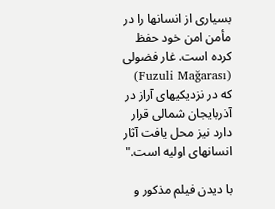بسیاری از انسانها را در مأمن امن خود حفظ کرده است. غار فضولی (Fuzuli Mağarası) که در نزدیکیهای آراز در آذربایجان شمالی قرار دارد نیز محل یافت آثار انسانهای اولیه است."

با دیدن فیلم مذکور و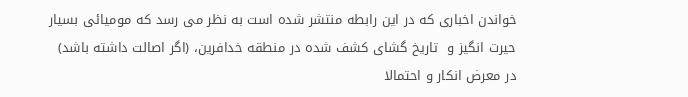خواندن اخباری که در این رابطه منتشر شده است به نظر می رسد که مومیائی بسیار حیرت انگیز و  تاریخ گشای کشف شده در منطقه خدافرین، (اگر اصالت داشته باشد) در معرض انکار و احتمالا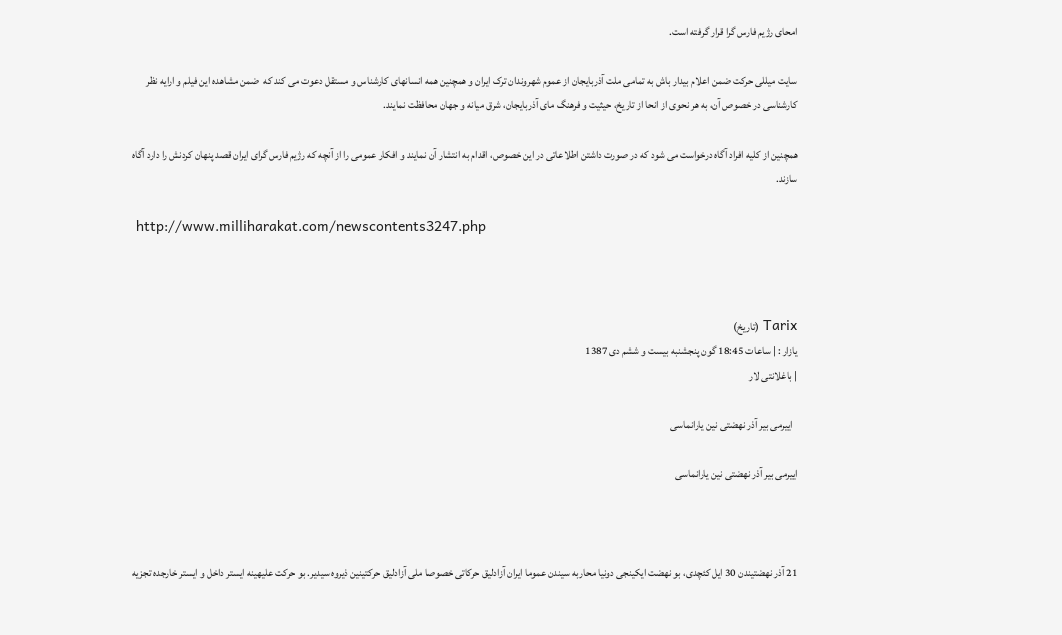امحای رژیم فارس گرا قرار گرفته است.

سایت میللی حرکت ضمن اعلام بیدار باش به تمامی ملت آذربایجان از عموم شهروندان ترک ایران و همچنین همه انسانهای کارشناس و مستقل دعوت می کند که  ضمن مشاهده این فیلم و ارایه نظر کارشناسی در خصوص آن، به هر نحوی از انحا از تاریخ، حیثیت و فرهنگ مای آذربایجان، شرق میانه و جهان محافظت نمایند.

همچنین از کلیه افراد آگاه درخواست می شود که در صورت داشتن اطلاعاتی در این خصوص، اقدام به انتشار آن نمایند و افکار عمومی را از آنچه که رژیم فارس گرای ایران قصد پنهان کردنش را دارد آگاه سازند.

 http://www.milliharakat.com/newscontents3247.php



Tarix (تاریخ)
یازار : | ساعات 18:45 گون پنجشنبه بیست و ششم دی 1387
| باغلانتی لار

  اییرمی بیر آذر نهضتی نین یارانماسی

اییرمی بیر آذر نهضتی نین یارانماسی



21 آذر نهضتیندن 30 ایل کئچدی، بو نهضت ایکینجی دونیا محاربه سیندن عموما ایران آزادلیق حرکاتی خصوصا ملی آزادلیق حرکتینین ذیروه سیدیر. بو حرکت علیهینه ایستر داخل و ایستر خارجده تجزیه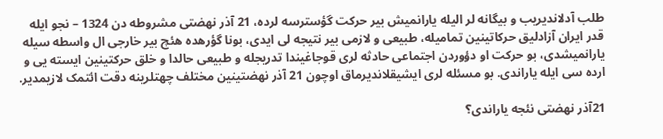طلب آدلاندیریب و بیگانه لر الیله یارانمیش بیر حرکت گؤسترسه لرده، 21 آذر نهضتی مشروطه دن 1324 – نجو ایله قدر ایران آزادلیق حرکاتینین تمامیله، طبیعی و لازمی بیر نتیجه لی ایدی، بونا گؤرهده هئچ بیر خارجی ال واسطه سیله یارانمیشدی، بو حرکت او دؤوردن اجتماعی حادثه لری قوجاغیندا تدریجله و طبیعی حالدا و خلق حرکتینین ایسته یی و ارده سی ایله یاراندی. بو مسئله لری ایشیقلاندیرماق اوچون 21 آذر نهضتینین مختلف چهتلرینه دقت ائتمک لازیمدیر.

21آذر نهضتی نئجه یاراندی؟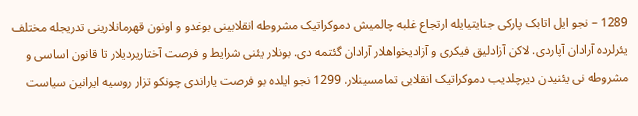1289 – نجو ایل اتابک پارکی جنایتیایله ارتجاع غلبه چالمیش دموکراتیک مشروطه انقلابینی بوغدو و اونون قهرمانلارینی تدریجله مختلف یئرلرده آرادان آپاردی. لاکن آزادلیق فیکری و آزادیخواهلار آرادان گئتمه دی. بونلار یئنی شرایط و فرصت آختاریردیلار تا قانون اساسی و مشروطه نی یئنیدن دیرچلدیب دموکراتیک انقلابی تمامسینلار. 1299 نجو ایلده بو فرصت یاراندی چونکو تزار روسیه ایرانین سیاست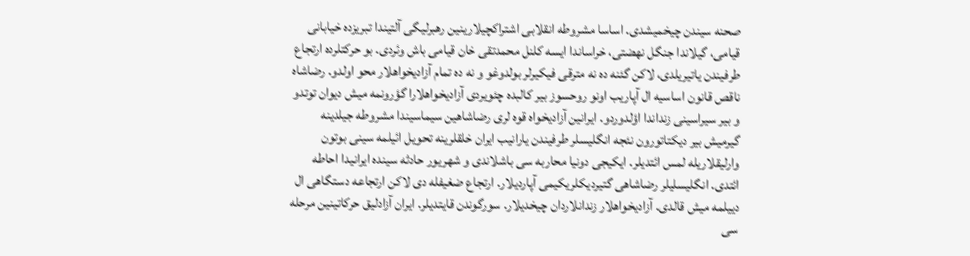صحنه سیندن چیخمیشدی. اساسا مشروطه انقلابی اشتراکچیلارینین رهبرلیگی آلتیندا تبریزده خیابانی قیامی، گیلاندا جنگل نهضتی، خراساندا ایسه کلنل محمدتقی خان قیامی باش وئردی. بو حرکتلرده ارتجاع طرفیندن یاتیریلدی، لاکن گئنه ده نه مترقی فیکیرلر بولدوغو و نه ده تمام آزادیخواهلار محو اولدو. رضاشاه ناقص قانون اساسیه ال آپاریب اونو روحسوز بیر کالبده چئویردی آزادیخواهلارا گؤرونمه میش دیوان توتدو و بیر سیراسینی زنداندا اؤلدوردو. ایرانین آزادیخواه قوه لری رضاشاهین سیماسیندا مشروطه جیلدینه گیرمیش بیر دیکتاتورون نئجه انگلیسلر طرفیندن یارانیب ایران خلقلرینه تحویل ائیلمه سینی بوتون وارلیقلاریله لمس ائتدیلر. ایکیجی دونیا محاربه سی باشلاندی و شهریور حادثه سینده ایرانیدا احاطه ائتدی. انگلیسلیلر رضاشاهی گتیردیکلریکیمی آپاردیلار. ارتجاع ضغیفله دی لاکن ارتجاعه دستگاهی ال دییلمه میش قالدی. آزادیخواهلار زندانلاردان چیخدیلار. سورگوندن قایتدیلر. ایران آزادلیق حرکاتینین مرحله سی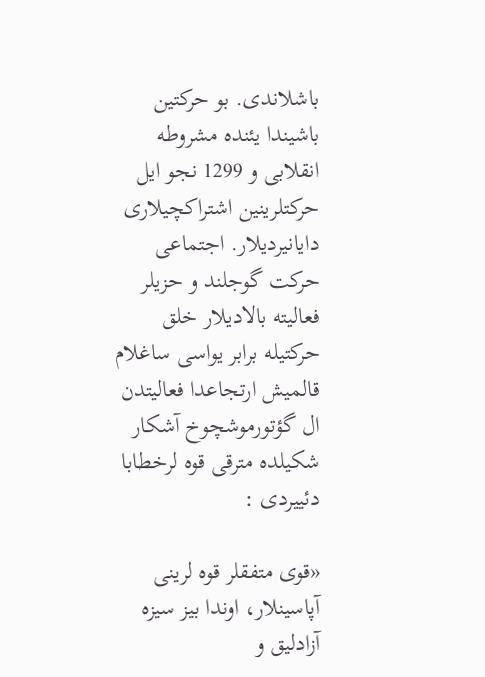باشلاندی. بو حرکتین باشیندا یئنده مشروطه انقلابی و 1299 نجو ایل حرکتلرینین اشتراکچیلاری دایانیردیلار. اجتماعی حرکت گوجلند و حزیلر فعالیته بالادیلار خلق حرکتیله برابر یواسی ساغلام قالمیش ارتجاعدا فعالیتدن ال گؤتورموشچوخ آشکار شکیلده مترقی قوه لرخطابا دئییردی :

«قوی متفقلر قوه لرینی آپاسینلار، اوندا بیز سیزه آزادلیق و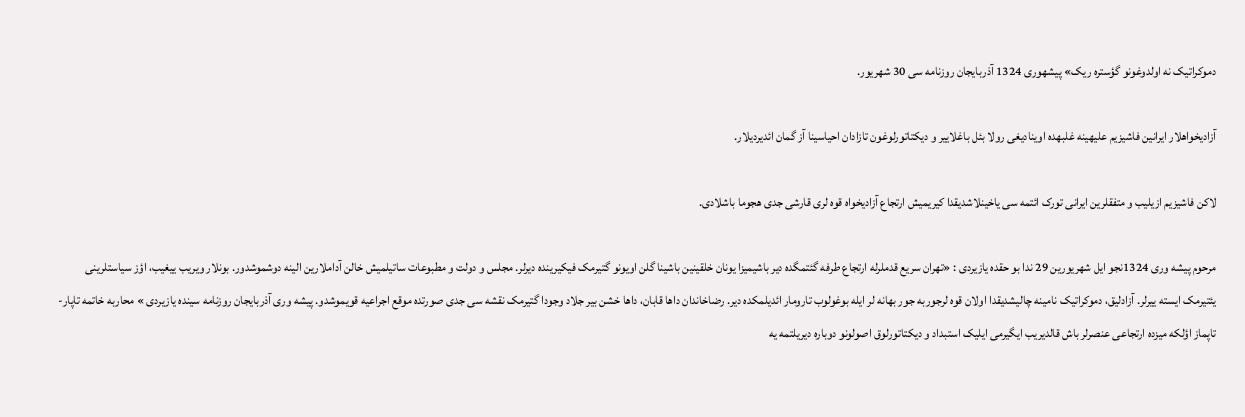دموکراتیک نه اولدوغونو گؤستره ریک» پیشهوری 1324 آذربایجان روزنامه سی 30 شهریور.

آزادیخواهلار ایرانین فاشیزیم علیهینه غلبهده اوینادیغی رولا بئل باغلاییر و دیکتاتورلوغون تازادان احیاسینا آز گمان ائدیردیلار.

لاکن فاشیزیم ازیلیب و متفقلرین ایرانی تورک ائتمه سی یاخینلاشدیقدا کیریمیش ارتجاع آزادیخواه قوه لری قارشی جدی هجوما باشلادی.

مرحوم پیشه وری 1324نجو ایل شهریورین 29 ندا بو حقده یازیردی : «تهران سریع قدملرله ارتجاع طرفه گئتمگده دیر باشیمیزا یونان خلقینین باشینا گلن اویونو گتیرمک فیکیرینده دیرلر. مجلس و دولت و مطبوعات ساتیلمیش خالن آداملارین الینه دوشموشدور. بونلار ویریب ییغیب، اؤز سیاستلرینی یئتیرمک ایسته ییرلر. آزادلیق، دموکراتیک نامینه چالیشدیقدا اولان قوه لرجوربه جور بهانه لر ایله بوغولوب تارومار ائدیلمکده دیر. رضاخاندان داها قابان، داها خشن بیر جلاد وجودا گتیرمک نقشه سی جدی صورتده موقع اجراعیه قویموشدو. پیشه وری آذربایجان روزنامه سینده یازیردی » محاربه خاتمه تاپار-تاپماز اؤلکه میزده ارتجاعی عنصرلر باش قالدیریب ایگیرمی ایلیک استبداد و دیکتاتورلوق اصولونو دوباره دیریلتمه یه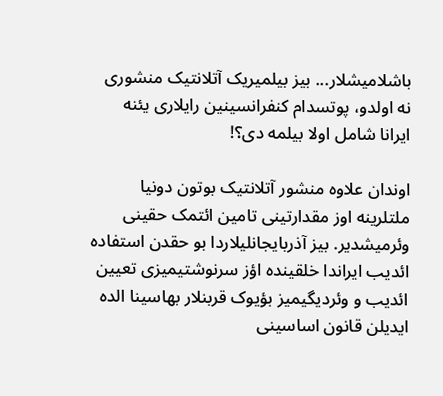باشلامیشلار... بیز بیلمیریک آتلانتیک منشوری نه اولدو، پوتسدام کنفرانسینین رایلاری یئنه ایرانا شامل اولا بیلمه دی؟!

اوندان علاوه منشور آتلانتیک بوتون دونیا ملتلرینه اوز مقدارتینی تامین ائتمک حقینی وئرمیشدیر. بیز آذربایجانلیلاردا بو حقدن استفاده ائدیب ایراندا خلقینده اؤز سرنوشتیمیزی تعیین ائدیب و وئردیگیمیز بؤیوک قربنلار بهاسینا الده ایدیلن قانون اساسینی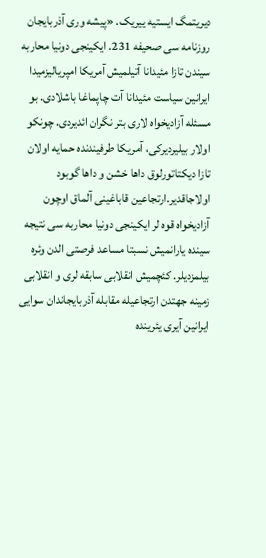دیریتمگ ایستیه ییریک. «پیشه وری آذربایجان روزنامه سی صحیفه 231. ایکینجی دونیا محاربه سیندن تازا مئیدانا آتیلمیش آمریکا امپریالیزمیدا ایرانین سیاست مئیدانا آت چاپماغا باشلادی. بو مسئله آزادیخواه لاری بتر نگران ائدیردی. چونکو اولار بیلیردیرکی، آمریکا طرفیندنده حمایه اولان تازا دیکتاتورلوق داها خشن و داها گوبود اولاجاقدیر.ارتجاعین قاباغینی آلماق اوچون آزادیخواه قوه لر ایکینجی دونیا محاربه سی نتیجه سینده یارانمیش نسبتا مساعد فرصتی الدن وئره بیلمزدیلر. کئچمیش انقلابی سابقه لری و انقلابی زمینه جهتدن ارتجاعیله مقابله آذربایجاندان سوایی ایرانین آیری یئرینده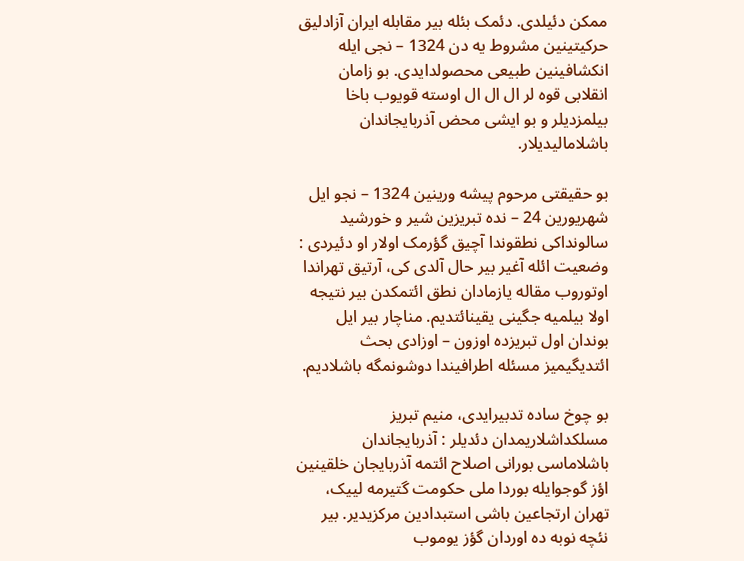ممکن دئیلدی. دئمک بئله بیر مقابله ایران آزادلیق حرکیتینین مشروط یه دن 1324 – نجی ایله انکشافینین طبیعی محصولدایدی. بو زامان انقلابی قوه لر ال ال ال اوسته قویوب باخا بیلمزدیلر و بو ایشی محض آذربایجاندان باشلامالیدیلار.

بو حقیقتی مرحوم پیشه ورینین 1324 – نجو ایل شهریورین 24 – نده تبریزین شیر و خورشید سالونداکی نطقوندا آچیق گؤرمک اولار او دئیردی : وضعیت ائله آغیر بیر حال آلدی کی، آرتیق تهراندا اوتوروب مقاله یازمادان نطق ائتمکدن بیر نتیجه اولا بیلمیه جگینی یقینائتدیم. مناچار بیر ایل بوندان اول تبریزده اوزون – اوزادی بحث ائتدیگیمیز مسئله اطرافیندا دوشونمگه باشلادیم.

بو چوخ ساده تدبیرایدی، منیم تبریز مسلکداشلاریمدان دئدیلر : آذربایجاندان باشلاماسی بورانی اصلاح ائتمه آذربایجان خلقینین اؤز گوجوایله بوردا ملی حکومت گتیرمه لییک، تهران ارتجاعین باشی استبدادین مرکزیدیر. بیر نئچه نوبه ده اوردان گؤز یوموب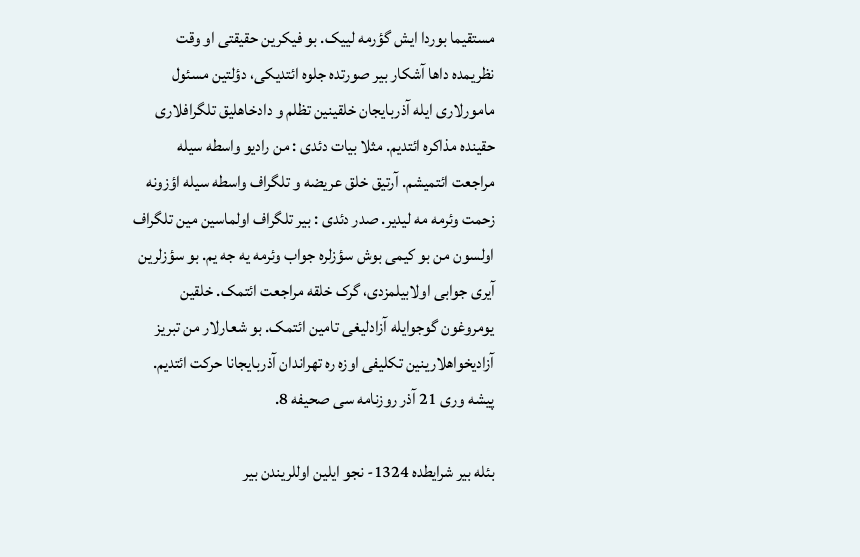مستقیما بوردا ایش گؤرمه لییک. بو فیکرین حقیقتی او وقت نظریمده داها آشکار بیر صورتده جلوه ائتدیکی، دؤلتین مسئول مامورلاری ایله آذربایجان خلقینین تظلم و دادخاهلیق تلگرافلاری حقینده مذاکره ائتدیم. مثلا بیات دئدی : من رادیو واسطه سیله مراجعت ائتمیشم. آرتیق خلق عریضه و تلگراف واسطه سیله اؤزونه زحمت وئرمه مه لیدیر. صدر دئدی : بیر تلگراف اولماسین مین تلگراف اولسون من بو کیمی بوش سؤزلره جواب وئرمه یه جه یم. بو سؤزلرین آیری جوابی اولابیلمزدی، گرک خلقه مراجعت ائتمک. خلقین یومروغون گوجوایله آزادلیغی تامین ائتمک. بو شعارلار من تبریز آزادیخواهلارینین تکلیفی اوزه ره تهراندان آذربایجانا حرکت ائتدیم. پیشه وری 21 آذر روزنامه سی صحیفه 8.

بئله بیر شرایطده 1324- نجو ایلین اوللریندن بیر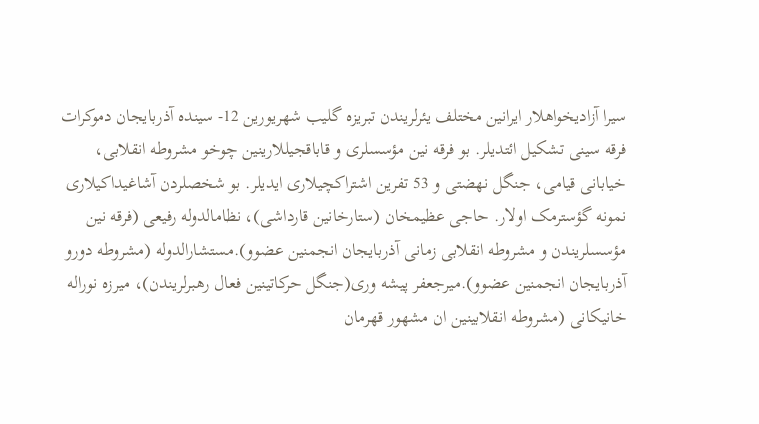سیرا آزادیخواهلار ایرانین مختلف یئرلریندن تبریزه گلیب شهریورین 12- سینده آذربایجان دموکرات فرقه سینی تشکیل ائتدیلر. بو فرقه نین مؤسسلری و قاباقجیللارینین چوخو مشروطه انقلابی، خیابانی قیامی، جنگل نهضتی و 53 تفرین اشتراکچیلاری ایدیلر. بو شخصلردن آشاغیداکیلاری نمونه گؤسترمک اولار. حاجی عظیمخان (ستارخانین قارداشی)، نظامالدوله رفیعی (فرقه نین مؤسسلریندن و مشروطه انقلابی زمانی آذربایجان انجمنین عضوو).مستشارالدوله (مشروطه دورو آذربایجان انجمنین عضوو).میرجعفر پیشه وری(جنگل حرکاتینین فعال رهبرلریندن)، میرزه نوراله خانیکانی (مشروطه انقلابینین ان مشهور قهرمان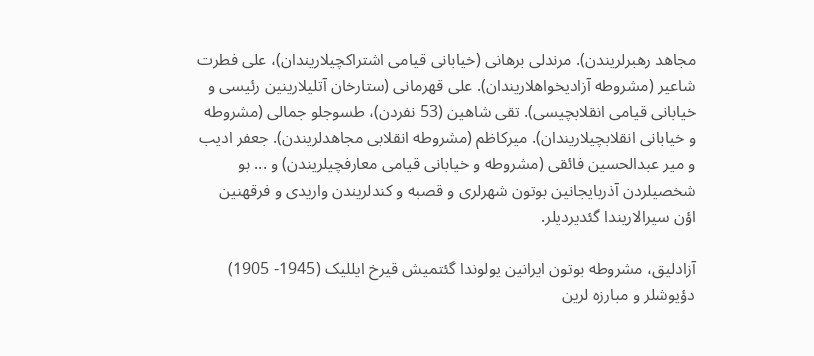مجاهد رهبرلریندن). مرندلی برهانی (خیابانی قیامی اشتراکچیلاریندان)، علی فطرت شاعیر (مشروطه آزادیخواهلاریندان). علی قهرمانی (ستارخان آتلیلارینین رئیسی و خیابانی قیامی انقلابچیسی). تقی شاهین (53 نفردن)، طسوجلو جمالی (مشروطه و خیابانی انقلابچیلاریندان). میرکاظم (مشروطه انقلابی مجاهدلریندن). جعفر ادیب و میر عبدالحسین فائقی (مشروطه و خیابانی قیامی معارفچیلریندن) و ... بو شخصیلردن آذربایجانین بوتون شهرلری و قصبه و کندلریندن واریدی و فرقهنین اؤن سیرالاریندا گئدیردیلر.

آزادلیق، مشروطه بوتون ایرانین یولوندا گئتمیش قیرخ ایللیک (1945- 1905) دؤیوشلر و مبارزه لرین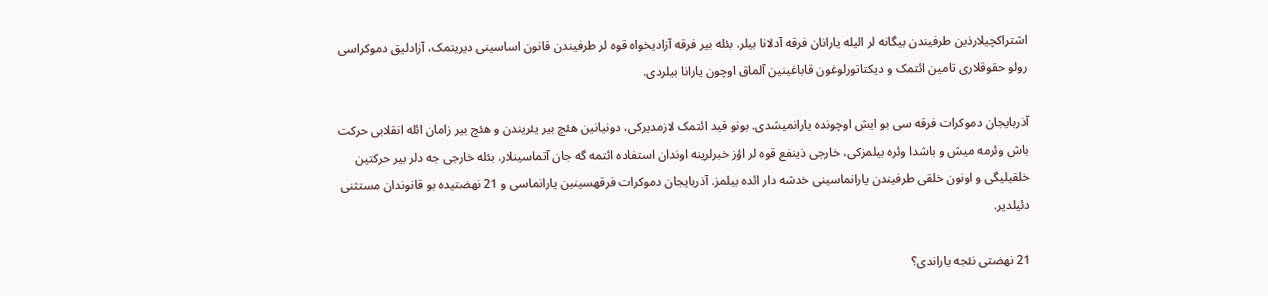اشتراکچیلارذین طرفیندن بیگانه لر الیله یارانان فرقه آدلانا بیلر. بئله بیر فرقه آزادیخواه قوه لر طرفیندن قانون اساسینی دیریتمک، آزادلیق دموکراسی رولو حقوقلاری تامین ائتمک و دیکتاتورلوغون قاباغینین آلماق اوچون یارانا بیلردی.

آذربایجان دموکرات فرقه سی بو ایش اوچونده یارانمیشدی. بونو قید ائتمک لازمدیرکی، دونیانین هئچ بیر یئریندن و هئچ بیر زامان ائله انقلابی حرکت باش وئرمه میش و باشدا وئره بیلمزکی، خارجی ذینفع قوه لر اؤز خبرلرینه اوندان استفاده ائتمه گه جان آتماسینلار. بئله خارجی جه دلر بیر حرکتین خلقیلیگی و اونون خلقی طرفیندن یارانماسینی خدشه دار ائده بیلمز. آذربایجان دموکرات فرقهسینین یارانماسی و 21 نهضتیده بو قانوندان مستثنی دئیلدیر.

21 نهضتی نئجه یاراندی؟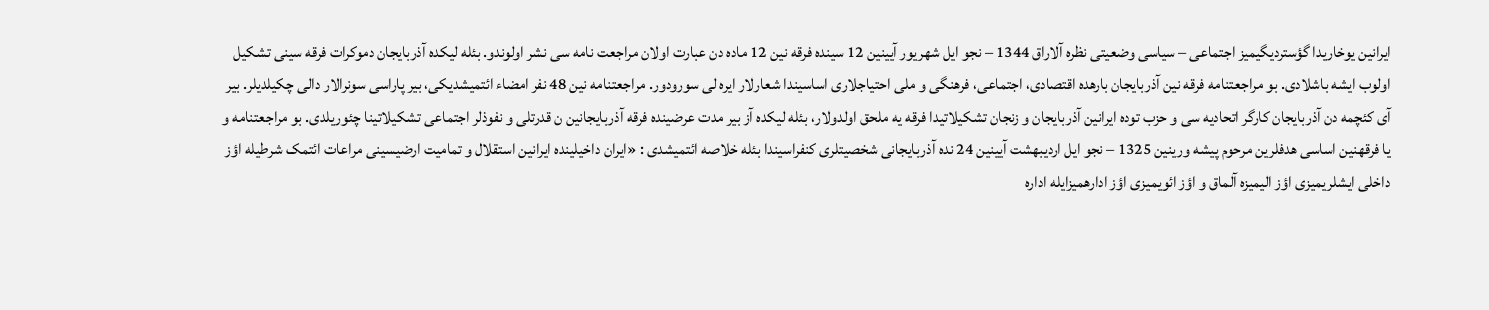ایرانین یوخاریدا گؤستردیگیمیز اجتماعی – سیاسی وضعیتی نظره آلاراق 1344 – نجو ایل شهریور آیینین 12 سینده فرقه نین 12 ماده دن عبارت اولان مراجعت نامه سی نشر اولوندو. بئله لیکده آذربایجان دموکرات فرقه سینی تشکیل اولوب ایشه باشلادی. بو مراجعتنامه فرقه نین آذربایجان بارهده اقتصادی، اجتماعی، فرهنگی و ملی احتیاجلاری اساسیندا شعارلار ایره لی سورودور. مراجعتنامه نین 48 نفر امضاء ائتمیشدیکی، بیر پاراسی سونرالار دالی چکیلدیلر. بیر آی کئچمه دن آذربایجان کارگر اتحادیه سی و حزب توده ایرانین آذربایجان و زنجان تشکیلاتیدا فرقه یه ملحق اولدولار، بئله لیکده آز بیر مدت عرضینده فرقه آذربایجانین ن قدرتلی و نفوذلر اجتماعی تشکیلاتینا چئوریلدی. بو مراجعتنامه و یا فرقهنین اساسی هدفلرین مرحوم پیشه ورینین 1325 – نجو ایل اردیبهشت آیینین 24 نده آذربایجانی شخصیتلری کنفراسیندا بئله خلاصه ائتمیشدی : «ایران داخیلینده ایرانین استقلال و تمامیت ارضیسینی مراعات ائتمک شرطیله اؤز داخلی ایشلریمیزی اؤز الیمیزه آلماق و اؤز ائویمیزی اؤز ادارهمیزایله اداره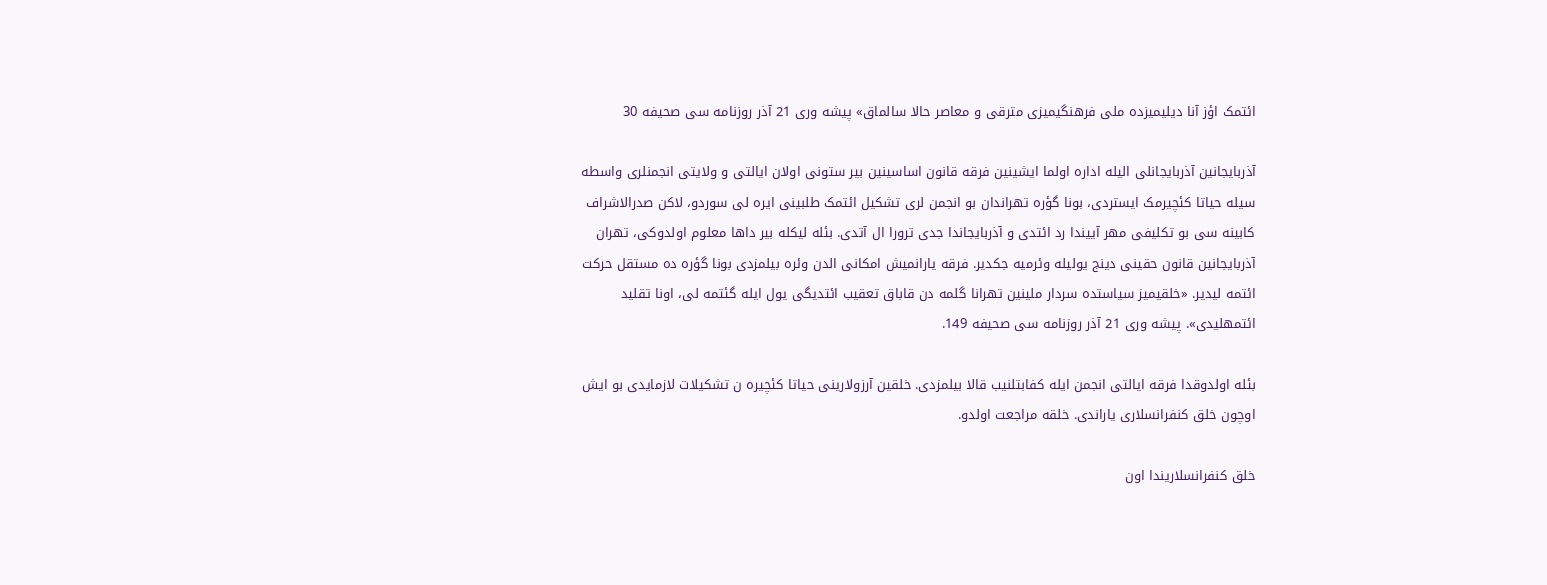ائتمک اؤز آنا دیلیمیزده ملی فرهنگیمیزی مترقی و معاصر حالا سالماق» پیشه وری 21 آذر روزنامه سی صحیفه 30

آذربایجانین آذربایجانلی الیله اداره اولما ایشینین فرقه قانون اساسینین بیر ستونی اولان ایالتی و ولایتی انجمنلری واسطه سیله حیاتا کئچیرمک ایستردی، بونا گؤره تهراندان بو انجمن لری تشکیل ائتمک طلبینی ایره لی سوردو، لاکن صدرالاشراف کابینه سی بو تکلیفی مهر آییندا رد ائتدی و آذربایجاندا جدی ترورا ال آتدی. بئله لیکله بیر داها معلوم اولدوکی، تهران آذربایجانین قانون حقینی دینج یولیله وئرمیه جکدیر. فرقه یارانمیش امکانی الدن وئره بیلمزدی بونا گؤره ده مستقل حرکت ائتمه لیدیر. «خلقیمیز سیاستده سردار ملینین تهرانا گلمه دن قاباق تعقیب ائتدیگی یول ایله گئتمه لی، اونا تقلید ائتمهلیدی». پیشه وری 21 آذر روزنامه سی صحیفه 149.

بئله اولدوقدا فرقه ایالتی انجمن ایله کفابتلنیب قالا بیلمزدی. خلقین آرزولارینی حیاتا کئچیره ن تشکیلات لازمایدی بو ایش اوچون خلق کنفرانسلاری یاراندی. خلقه مراجعت اولدو.

خلق کنفرانسلاریندا اون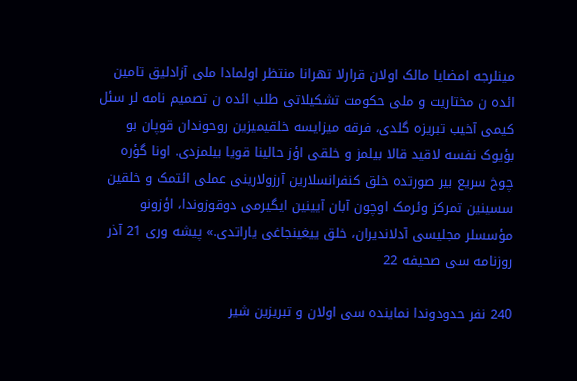مینلرجه امضایا مالک اولان قرارلا تهرانا منتظر اولمادا ملی آزادلیق تامین ائده ن مختاریت و ملی حکومت تشکیلاتی طلب ائده ن تصمیم نامه لر سئل کیمی آخیب تبریزه گلدی، فرقه میزایسه خلقیمیزین روحوندان قوپان بو بؤیوک نفسه لاقید قالا بیلمز و خلقی اؤز حالینا قویا بیلمزدی. اونا گؤره چوخ سریع بیر صورتده خلق کنفرانسلارین آرزولارینی عملی ائتمک و خلقین سسینین تمرکز وئرمک اوچون آبان آیینین ایگیرمی دوقوزوندا، اؤزونو مؤسسلر مجلیسی آدلاندیران، خلق ییغینجاغی یاراتدی.» پیشه وری 21 آذر روزنامه سی صحیفه 22

240 نفر حدودوندا نماینده سی اولان و تبریزین شیر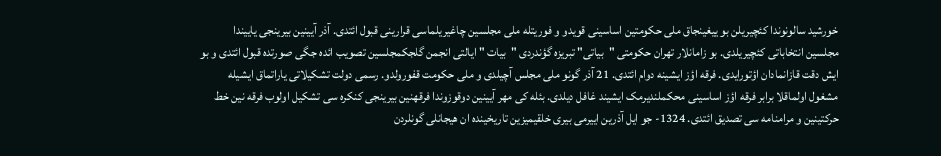خورشید سالونوندا کئچیریلن بو ییغینجاق ملی حکومتین اساسینی قویدو و فوریتله ملی مجلسین چاغیریلماسی قرارینی قبول ائتدی. آذر آیینین بیرینجی یاییندا مجلسین انتخاباتی کئچیریلدی. بو زامانلار تهران حکومتی "بیاتی" تبریزه گؤندردی "بیات " ایالتی انجمن گلجکمجلسین تصویب ائده جگی صورتده قبول ائتدی و بو ایش دقت قازانمادان اؤتورایدی. فرقه اؤز ایشینه دوام ائتدی. 21 آذر گونو ملی مجلس آچیلدی و ملی حکومت قفورولدو. رسمی دولت تشکیلاتی یاراتماق ایشیله مشغول اولماقلا برابر فرقه اؤز اساسینی محکملندیرمک ایشیند غافل دیلدی. بئله کی مهر آیینین دوقوزوندا فرقهنین بیرینجی کنکره سی تشکیل اولوب فرقه نین خط حرکتینین و مرامنامه سی تصدیق ائتدی. 1324- جو ایل آذرین اییرمی بیری خلقیمیزین تاریخینده ان هیجانلی گونلردن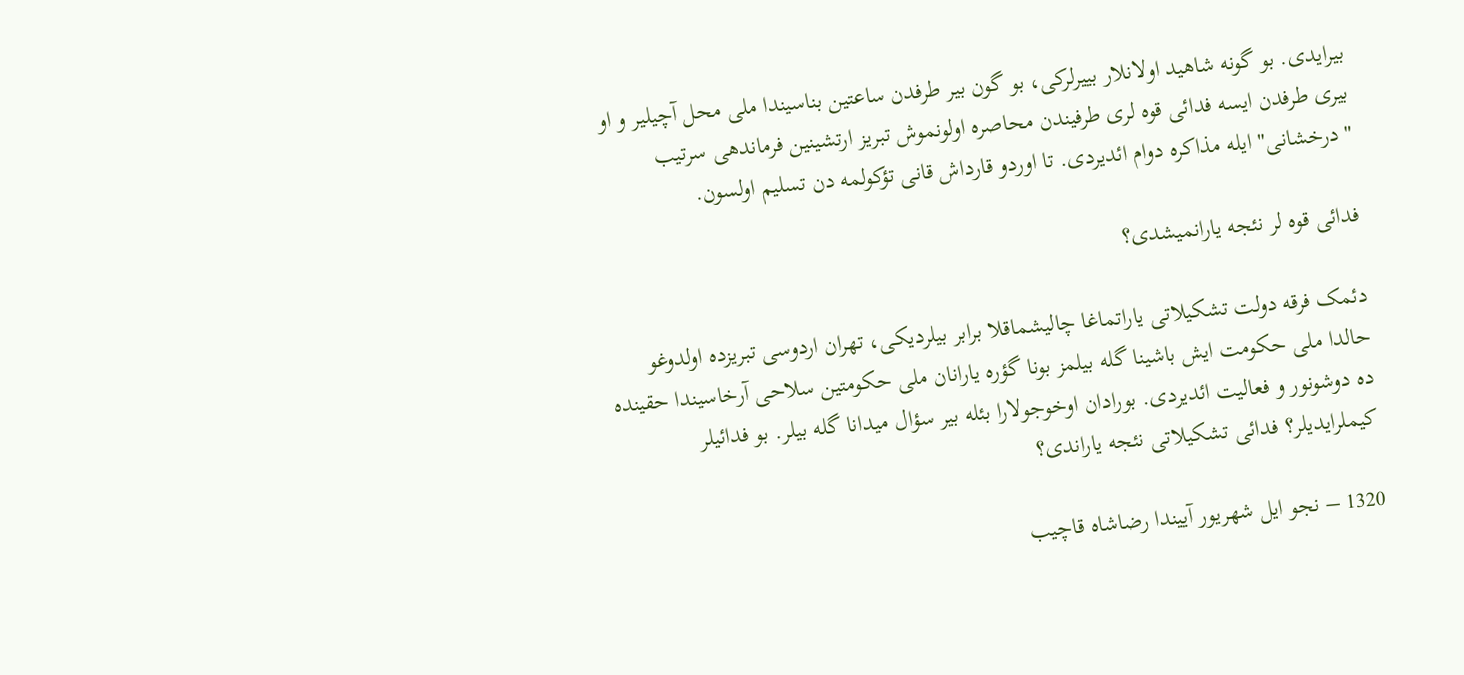بیرایدی. بو گونه شاهید اولانلار بییرلرکی، بو گون بیر طرفدن ساعتین بناسیندا ملی محل آچیلیر و او بیری طرفدن ایسه فدائی قوه لری طرفیندن محاصره اولونموش تبریز ارتشینین فرماندهی سرتیب "درخشانی" ایله مذاکره دوام ائدیردی. تا اوردو قارداش قانی تؤکولمه دن تسلیم اولسون.

فدائی قوه لر نئجه یارانمیشدی؟

دئمک فرقه دولت تشکیلاتی یاراتماغا چالیشماقلا برابر بیلردیکی، تهران اردوسی تبریزده اولدوغو حالدا ملی حکومت ایش باشینا گله بیلمز بونا گؤره یارانان ملی حکومتین سلاحی آرخاسیندا حقینده ده دوشونور و فعالیت ائدیردی. بورادان اوخوجولارا بئله بیر سؤال میدانا گله بیلر. بو فدائیلر کیملرایدیلر؟ فدائی تشکیلاتی نئجه یاراندی؟

1320 – نجو ایل شهریور آییندا رضاشاه قاچیب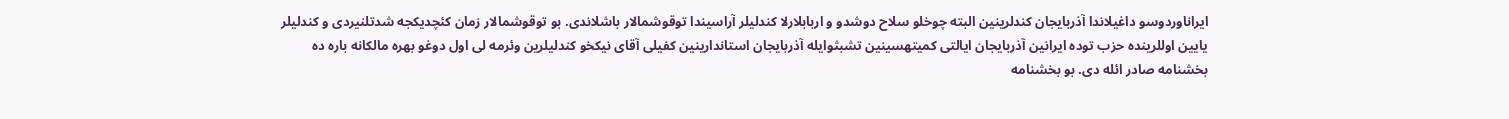ایراناوردوسو داغیلاندا آذربایجان کندلرینین البته چوخلو سلاح دوشدو و اربابلارلا کندلیلر آراسیندا توقوشمالار باشلاندی. بو توقوشمالار زمان کئچدیکجه شدتلنیردی و کندلیلر یایین اوللرینده حزب توده ایرانین آذربایجان ایالتی کمیتهسینین تشبثوایله آذربایجان استاندارینین کفیلی آقای نیکخو کندلیلرین وئرمه لی اول دوغو بهره مالکانه باره ده بخشنامه صادر ائله دی. بو بخشنامه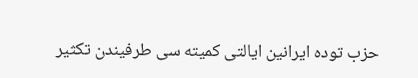حزب توده ایرانین ایالتی کمیته سی طرفیندن تکثیر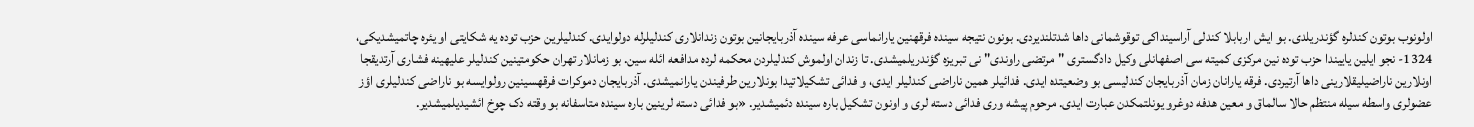اولونوب بوتون کندلره گؤندریلدی. بو ایش اربابلا کندلی آراسینداکی توقوشمانی داها شدتلندیردی. بونون نتیجه سینده فرقهنین یارانماسی عرفه سینده آذربایجانین بوتون زندانلاری کندلیلرله دولوایدی. کندلیلرین حزب توده یه شکایتی او یئره چاتمیشدیکی، 1324- نجو ایلین یاییندا حزب توده نین مرکزی کمیته سی اصفهانلی وکیل دادگستری "مرتضی راوندی" نی تبریزه گؤندریلمیشدی. تا زندان اولموش کندلیلردن محکمه لرده مدافعه ائله سین. بو زمانلار تهران حکومتینین کندلیلر علیهینه فشاری آرتدیقجا اونلارین ناراضیلیقلارینی داها آرتیردی. فرقه یارانان زمان آذربایجان کندلیسی بو وضعیتده ایدی. فدائیلر همین ناراضی کندلیلر ایدی، و فدائی تشکیلاتیدا بونلارین طرفیندن یارانمیشدی. آذربایجان دموکرات فرقهسینین رولوایسه بو ناراضی کندلیلری اؤز عضولری واسطه سیله منتظم حالا سالماق و معین هدفه دوغرو یونلتمکدن عبارت ایدی. مرحوم پیشه وری فدائی دسته لری و اونون تشکیل باره سینده دئمیشدیر. «بو فدائی دسته لرینین باره سینده متاسفانه بو وقته دک چوخ ائشیدیلمیشدیر.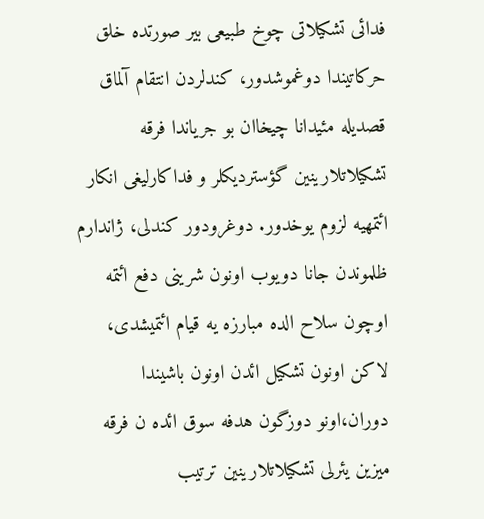فدائی تشکیلاتی چوخ طبیعی بیر صورتده خلق حرکاتیندا دوغموشدور، کندلردن انتقام آلماق قصدیله مئیدانا چیخاان بو جریاندا فرقه تشکیلاتلارینین گؤستردیکلر و فداکارلیغی انکار ائتمهیه لزوم یوخدور. دوغرودور کندلی، ژاندارم ظلموندن جانا دویوب اونون شرینی دفع ائتمه اوچون سلاح الده مبارزه یه قیام ائتمیشدی، لاکن اونون تشکیل ائدن اونون باشیندا دوران،اونو دوزگون هدفه سوق ائده ن فرقه میزین یئرلی تشکیلاتلارینین ترتیب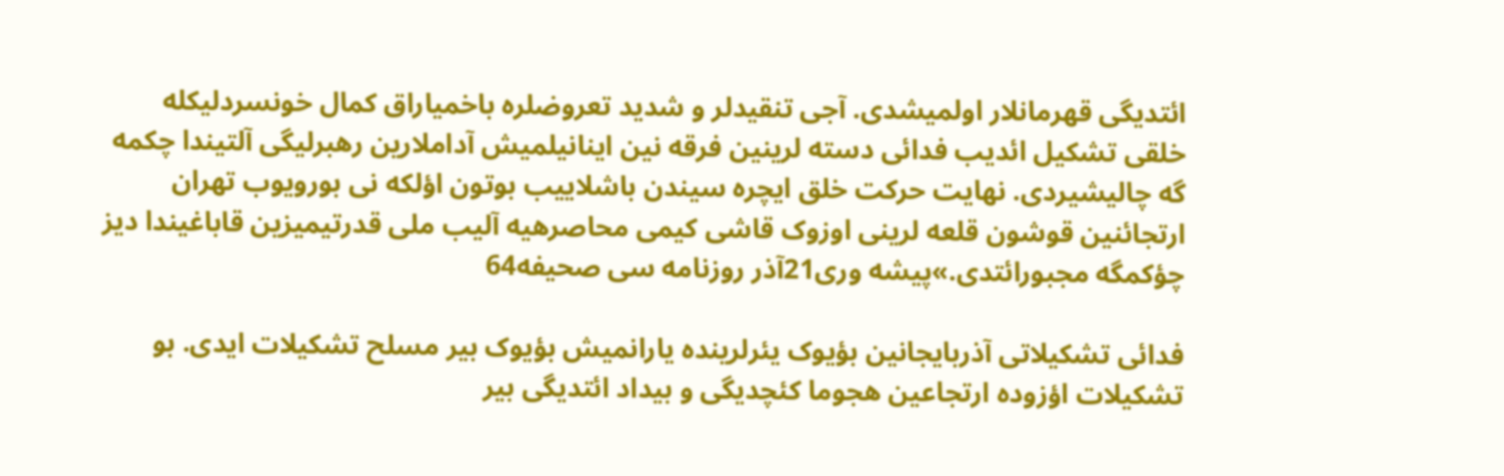ائتدیگی قهرمانلار اولمیشدی. آجی تنقیدلر و شدید تعروضلره باخمیاراق کمال خونسردلیکله خلقی تشکیل ائدیب فدائی دسته لرینین فرقه نین اینانیلمیش آداملارین رهبرلیگی آلتیندا چکمه گه چالیشیردی. نهایت حرکت خلق ایچره سیندن باشلاییب بوتون اؤلکه نی بورویوب تهران ارتجائنین قوشون قلعه لرینی اوزوک قاشی کیمی محاصرهیه آلیب ملی قدرتیمیزین قاباغیندا دیز چؤکمگه مجبورائتدی.»پیشه وری21آذر روزنامه سی صحیفه64

فدائی تشکیلاتی آذربایجانین بؤیوک یئرلرینده یارانمیش بؤیوک بیر مسلح تشکیلات ایدی. بو تشکیلات اؤزوده ارتجاعین هجوما کئچدیگی و بیداد ائتدیگی بیر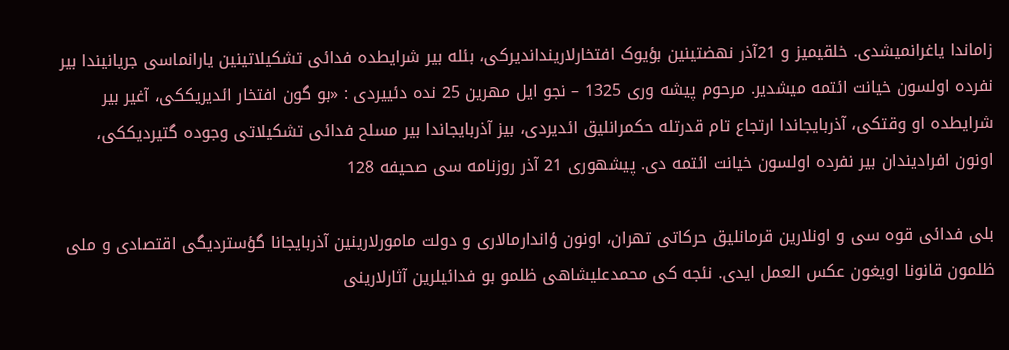زاماندا یاغرانمیشدی. خلقیمیز و 21آذر نهضتینین بؤیوک افتخارلارینداندیرکی، بئله بیر شرایطده فدائی تشکیلاتینین یارانماسی جریانیندا بیر نفرده اولسون خیانت ائتمه میشدیر. مرحوم پیشه وری 1325 – نجو ایل مهرین 25 نده دئییردی : «بو گون افتخار ائدیریککی، آغیر بیر شرایطده او وقتکی، آذربایجاندا ارتجاع تام قدرتله حکمرانلیق ائدیردی، بیز آذربایجاندا بیر مسلح فدائی تشکیلاتی وجوده گتیردیککی، اونون افرادیندان بیر نفرده اولسون خیانت ائتمه دی. پیشهوری 21 آذر روزنامه سی صحیفه 128

بلی فدائی قوه سی و اونلارین قرمانلیق حرکاتی تهران، اونون ؤاندارمالاری و دولت مامورلارینین آذربایجانا گؤستردیگی اقتصادی و ملی ظلمون قانونا اویغون عکس العمل ایدی. نئجه کی محمدعلیشاهی ظلمو بو فدائیلرین آثارلارینی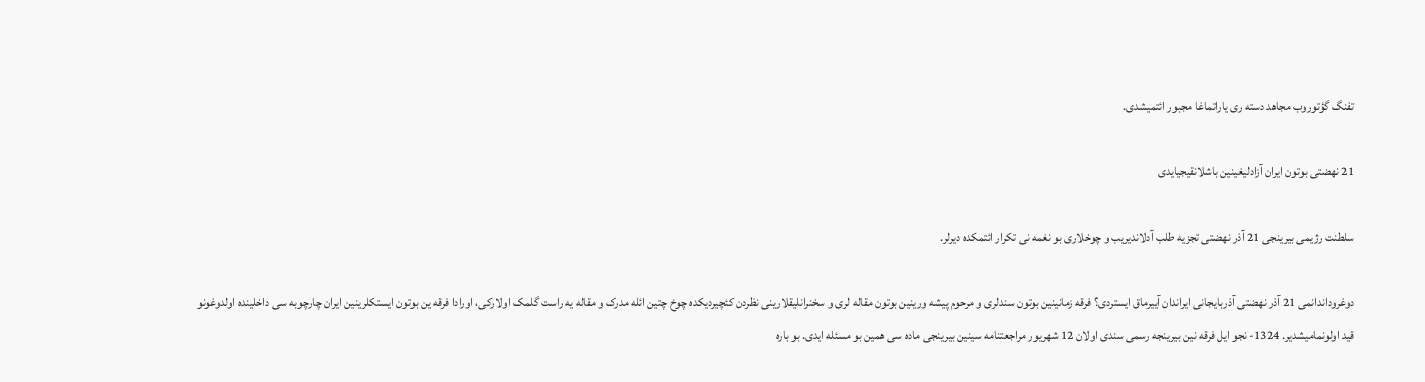تفنگ گؤتوروب مجاهد دسته ری یاراتماغا مجبور ائتمیشدی.

21 نهضتی بوتون ایران آزادلیغینین باشلانقیجیایدی

سلطنت رژیمی بیرینجی 21 آذر نهضتی تجزیه طلب آدلاندیریب و چوخلاری بو نغمه نی تکرار ائتمکده دیرلر.

دوغروداندانمی 21 آذر نهضتی آذربایجانی ایراندان آییرماق ایستردی؟ فرقه زمانینین بوتون سندلری و مرحوم پیشه ورینین بوتون مقاله لری و سخنرانلیقلارینی نظردن کئچیردیکده چوخ چتین ائله مدرک و مقاله یه راست گلمک اولارکی، اورادا فرقه ین بوتون ایستکلرینین ایران چارچوبه سی داخلینده اولدوغونو قید اولونمامیشدیر. 1324- نجو ایل فرقه نین بیرینجه رسمی سندی اولان 12 شهریور مراجعتنامه سینین بیرینجی ماده سی همین بو مسئله ایدی. بو باره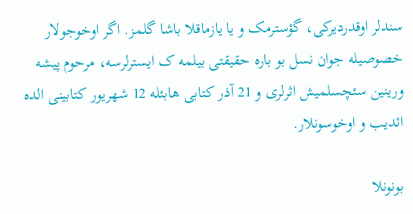سندلر اوقدردیرکی، گؤسترمک و یا یازماقلا باشا گلمز. اگر اوخوجولار خصوصیله جوان نسل بو باره حقیقتی بیلمه ک ایسترلرسه، مرحوم پیشه ورینین سئچسلمیش اثرلری و 21 آذر کتابی هابئله 12 شهریور کتابینی الده ائدیب و اوخوسونلار.

بونونلا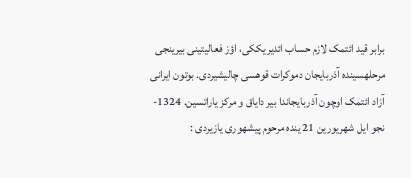برابر قید ائتمک لازم حساب ائدیریککی، اؤز فعالیتینی بیرینجی مرحلهسینده آذربایجان دموکرات قوهسی چالیشیردی. بوتون ایرانی آزاد ائتمک اوچون آذربایجاندا بیر دایاق و مرکز یاراتسین. 1324- نجو ایل شهریورین 21 ینده مرحوم پیشهوری یازیردی :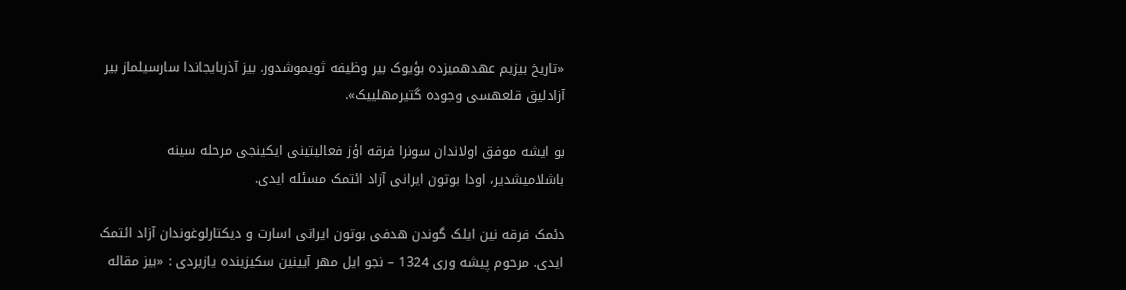«تاریخ بیزیم عهدهمیزده بؤیوک بیر وظیفه ثویموشدور. بیز آذربایجاندا سارسیلماز بیر آزادلیق قلعهسی وجوده گتیرمهلییک».

بو ایشه موفق اولاندان سونرا فرقه اؤز فعالیتینی ایکینجی مرحله سینه باشلامیشدیر، اودا بوتون ایرانی آزاد ائتمک مسئله ایدی.

دئمک فرقه نین ایلک گوندن هدفی بوتون ایرانی اسارت و دیکتارلوغوندان آزاد ائتمک ایدی. مرحوم پیشه وری 1324 – نجو ایل مهر آیینین سکیزینده یازیردی : «بیز مقاله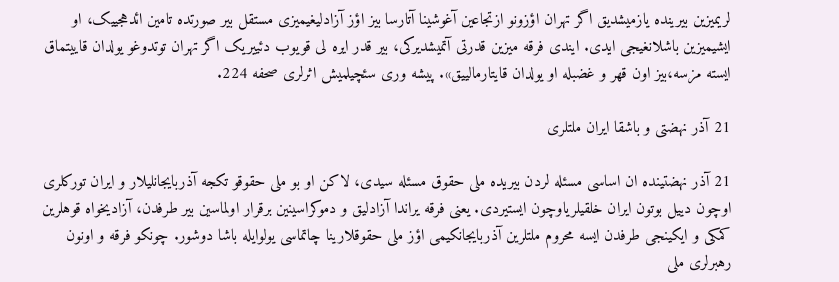لریمیزین بیرینده یازمیشدیق اگر تهران اؤزونو ازتجاعین آغوشینا آتارسا بیز اؤز آزادلیغیمیزی مستقل بیر صورتده تامین ائدهجییک، او ایشیمیزین باشلانغیجی ایدی. ایندی فرقه میزین قدرتی آتمیشدیرکی، بیر قدر ایره لی قویوب دئییریک اگر تهران توتدوغو یولدان قاییتماق ایسته مزسه،بیز اون قهر و غضبله او یولدان قایتارمالییق». پیشه وری سئچیلمیش اثرلری صحفه 224.

21 آذر نهضتی و باشقا ایران ملتلری

21 آذر نهضتینده ان اساسی مسئله لردن بیریده ملی حقوق مسئله سیدی، لاکن او بو ملی حقوقو تکجه آذربایجانلیلار و ایران تورکلری اوچون دییل بوتون ایران خلقیلریاوچون ایستیردی. یعنی فرقه یراندا آزادلیق و دموکراسینین برقرار اولماسین بیر طرفدن، آزادیخواه قوهلرین کمکی و ایکینجی طرفدن ایسه محروم ملتلرین آذربایجانکیمی اؤز ملی حقوقلارینا چاتماسی یولوایله باشا دوشور. چونکو فرقه و اونون رهبرلری ملی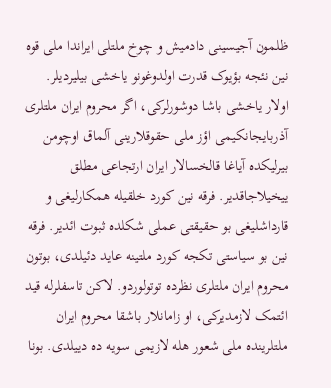ظلمون آجیسینی دادمیش و چوخ ملتلی ایراندا ملی قوه نین نئجه بؤیوک قدرت اولدوغونو یاخشی بیلیردیلر. اولار یاخشی باشا دوشورلرکی، اگر محروم ایران ملتلری آذربایجانکیمی اؤز ملی حقوقلارینی آلماق اوچومن بیرلیکده آیاغا قالخسالار ایران ارتجاعی مطلق ییخیلاجاقدیر. فرقه نین کورد خلقیله همکارلیغی و قارداشلیغی بو حقیقتی عملی شکلده ثبوت ائدیر. فرقه نین بو سیاستی تکجه کورد ملتینه عاید دئیلدی، بوتون محروم ایران ملتلری نظرده توتولوردو. لاکن تاسفلرله قید ائتمک لازمدیرکی، او زامانلار باشقا محروم ایران ملتلرینده ملی شعور هله لازیمی سویه ده دییلدی. بونا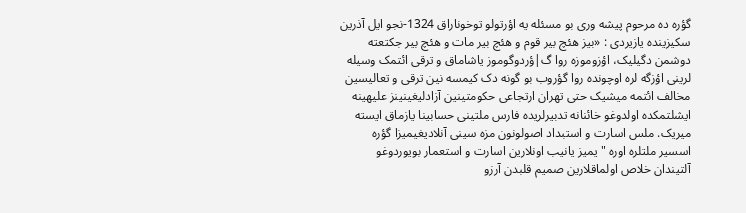گؤره ده مرحوم پیشه وری بو مسئله یه اؤرتولو توخوناراق 1324-نجو ایل آذرین سکیزینده یازیردی : «بیز هئچ بیر قوم و هئچ بیر مات و هئچ بیر جکتعته دوشمن دگیلیک، اؤزوموزه روا گ|ؤردوگوموز یاشاماق و ترقی ائتمک وسیله لرینی اؤزگه لره اوچونده روا گؤروب بو گونه دک کیمسه نین ترقی و تعالیسین مخالف ائتمه میشیک حتی تهران ارتجاعی حکومتینین آزادلیغینینز علیهینه ایشلتمکده اولدوغو خائنانه تدبیرلریده فارس ملتینی حسابینا یازماق ایسته میریک. ملس اسارت و استبداد اصولونون مزه سینی آنلادیغیمیزا گؤره اسسیر ملتلره اوره "یمیز یانیب اونلارین اسارت و استعمار بویوردوغو آلتیندان خلاص اولماقلارین صمیم قلبدن آرزو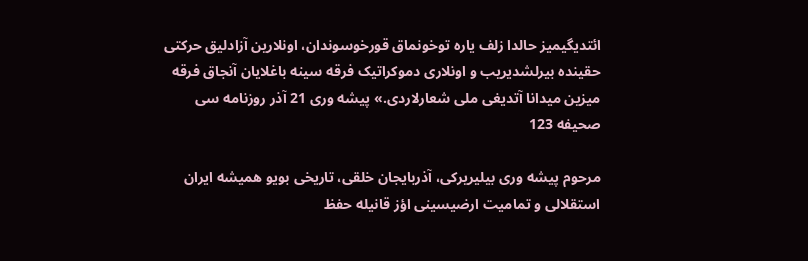ائتدیگیمیز حالدا زلف یاره توخونماق قورخوسوندان، اونلارین آزادلیق حرکتی حقینده بیرلشدیریب و اونلاری دموکراتیک فرقه سینه باغلایان آنجاق فرقه میزین میدانا آتدیغی ملی شعارلاردی.» پیشه وری 21 آذر روزنامه سی صحیفه 123

مرحوم پیشه وری بیلیریرکی، آذربایجان خلقی، تاریخی بویو همیشه ایران استقلالی و تمامیت ارضیسینی اؤز قانیله حفظ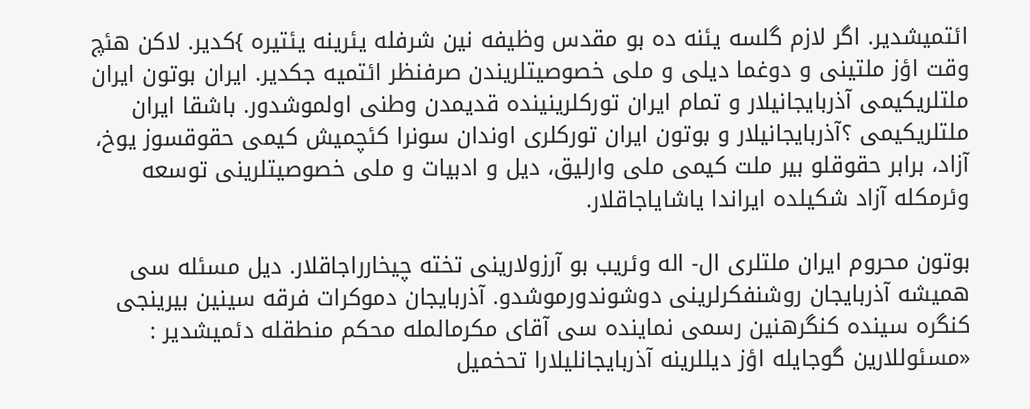ائتمیشدیر. اگر لازم گلسه یئنه ده بو مقدس وظیفه نین شرفله یئرینه یئتیره }کدیر. لاکن هئچ وقت اؤز ملتینی و دوغما دیلی و ملی خصوصیتلریندن صرفنظر ائتمیه جکدیر. ایران بوتون ایران ملتلریکیمی آذربایجانیلار و تمام ایران تورکلرینینده قدیمدن وطنی اولموشدور. باشقا ایران ملتلریکیمی ؟آذربایجانیلار و بوتون ایران تورکلری اوندان سونرا کئچمیش کیمی حقوقسوز یوخ، آزاد، برابر حقوقلو بیر ملت کیمی ملی وارلیق، دیل و ادبیات و ملی خصوصیتلرینی توسعه وئرمکله آزاد شکیلده ایراندا یاشایاجاقلار.

بوتون محروم ایران ملتلری ال- اله وئریب بو آرزولارینی تخته چیخارراجاقلار. دیل مسئله سی همیشه آذربایجان روشنفکرلرینی دوشوندورموشدو. آذربایجان دموکرات فرقه سینین بیرینجی کنگره سینده کنگرهنین رسمی نماینده سی آقای مکرمالمله محکم منطقله دئمیشدیر : «مسئوللارین گوجایله اؤز دیللرینه آذربایجانلیلارا تحخمیل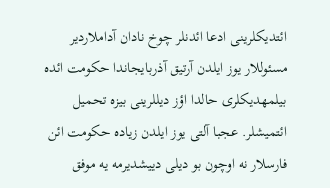ائتدیکلرینی ادعا ائدنلر چوخ نادان آداملاردیر مسئوللار یوز ایلدن آرتیق آذربایجاندا حکومت ائده بیلمهدیکلری حالدا اؤز دیللرینی بیزه تحمیل ائتمیشلر. عجبا آلتی یوز ایلدن زیاده حکومت ائن فارسلار نه اوچون بو دیلی دییشدیرمه یه موفق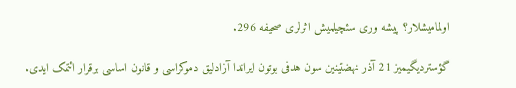اولمامیشلار؟ پیشه وری سئچیلمیش اثرلری صحیفه 296.

گؤستردیگیمیز 21 آذر نهضتینین سون هدفی بوتون ایراندا آزادلیق دموکراسی و قانون اساسی برقرار ائتمک ایدی.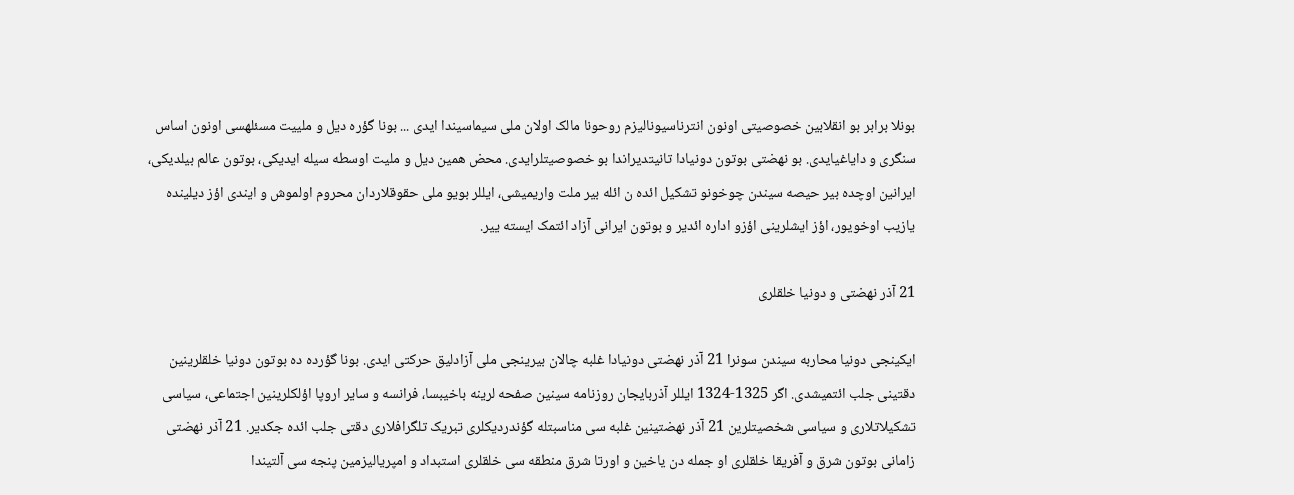بونلا برابر بو انقلابین خصوصیتی اونون انترناسیونالیزم روحونا مالک اولان ملی سیماسیندا ایدی ... بونا گؤره دیل و ملییت مسئلهسی اونون اساس سنگری و دایاغیایدی. بو نهضتی بوتون دونیادا تانیتدیراندا بو خصوصیتلرایدی. محض همین دیل و ملیت اوسطه سیله ایدیکی، بوتون عالم بیلدیکی، ایرانین اوچده بیر حیصه سیندن چوخونو تشکیل ائده ن ائله بیر ملت واریمیشی، ایللر بویو ملی حقوقلاردان محروم اولموش و ایندی اؤز دیلینده یازیب اوخویور، اؤز ایشلرینی اؤزو اداره ائدیر و بوتون ایرانی آزاد ائتمک ایسته ییر.

21 آذر نهضتی و دونیا خلقلری

ایکینجی دونیا محاربه سیندن سونرا 21 آذر نهضتی دونیادا غلبه چالان بیرینجی ملی آزادلیق حرکتی ایدی. بونا گؤرده ده بوتون دونیا خلقلرینین دقتینی جلب ائتمیشدی. اگر 1325-1324 ایللر آذربایجان روزنامه سینین صفحه لرینه باخیبسا، فرانسه و سایر اروپا اؤلکلرینین اجتماعی، سیاسی تشکیلاتلاری و سیاسی شخصیتلرین 21 آذر نهضتینین غلبه سی مناسبتله گؤندردیکلری تبریک تلگرافلاری دقتی جلب ائده جکدیر. 21 آذر نهضتی زامانی بوتون شرق و آفریقا خلقلری او جمله دن یاخین و اورتا شرق منطقه سی خلقلری استبداد و امپریالیزمین پنجه سی آلتیندا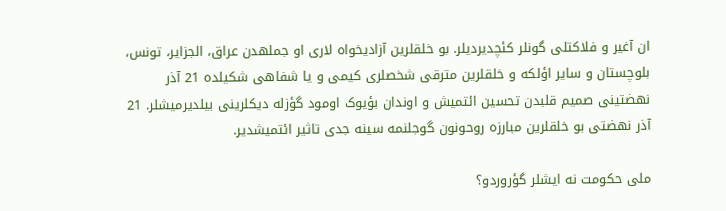ان آغیر و فلاکتلی گونلر کئچدیردیلر. بو خلقلرین آزادیخواه لاری او جملهدن عراق، الجزایر، تونس، بلوچستان و سایر اؤلکه و خلقلرین مترقی شخصلری کیمی و یا شفاهی شکیلده 21 آذر نهضتینی صمیم قلبدن تحسین ائتمیش و اوندان بؤیوک اومود گؤزله دیکلرینی بیلدیرمیشلر. 21 آذر نهضتی بو خلقلرین مبارزه روحونون گوجلنمه سینه جدی تاثیر ائتمیشدیر.

ملی حکومت نه ایشلر گؤروردو؟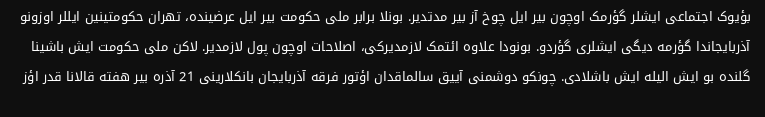بؤیوک اجتماعی ایشلر گؤرمک اوچون بیر ایل چوخ آز بیر مدتدیر. بونلا برابر ملی حکومت بیر ایل عرضینده، تهران حکومتینین ایللر اوزونو آذربایجاندا گؤرمه دیگی ایشلری گؤردو. بونودا علاوه ائتمک لازمدیرکی، اصلاحات اوچون پول لازمدیر. لاکن ملی حکومت ایش باشینا گلنده بو ایش الیله ایش باشلادی. چونکو دوشمنی آییق سالماقدان اؤتور فرقه آذربایجان بانکلارینی 21 آذره بیر هفته قالانا قدر اؤز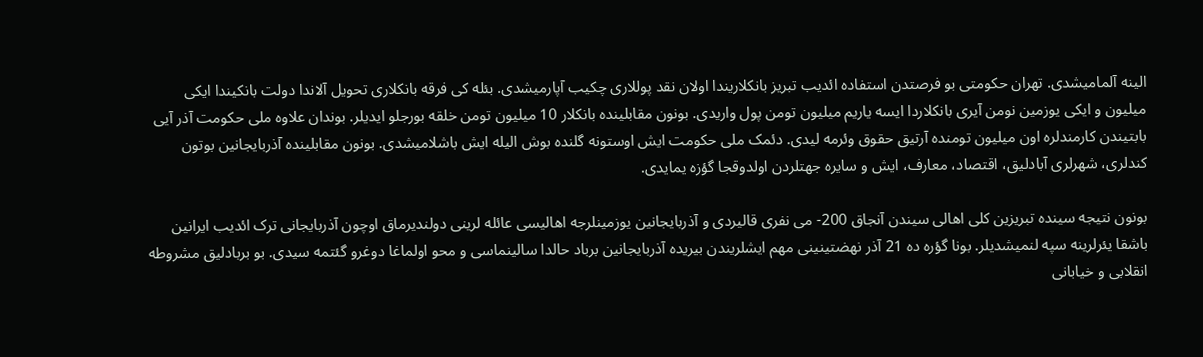الینه آلمامیشدی. تهران حکومتی بو فرصتدن استفاده ائدیب تبریز بانکلاریندا اولان نقد پوللاری چکیب آپارمیشدی. بئله کی فرقه بانکلاری تحویل آلاندا دولت بانکیندا ایکی میلیون و ایکی یوزمین نومن آیری بانکلاردا ایسه یاریم میلیون تومن پول واریدی. بونون مقابلینده بانکلار 10 میلیون تومن خلقه بورجلو ایدیلر. بوندان علاوه ملی حکومت آذر آیی بابتیندن کارمندلره اون میلیون تومنده آرتیق حقوق وئرمه لیدی. دئمک ملی حکومت ایش اوستونه گلنده بوش الیله ایش باشلامیشدی. بونون مقابلینده آذربایجانین بوتون کندلری، شهرلری آبادلیق، اقتصاد، معارف، ایش و سایره جهتلردن اولدوقجا گؤزه یمایدی.

بونون نتیجه سینده تبریزین کلی اهالی سیندن آنجاق 200- می نفری قالیردی و آذربایجانین یوزمینلرجه اهالیسی عائله لرینی دولندیرماق اوچون آذربایجانی ترک ائدیب ایرانین باشقا یئرلرینه سپه لنمیشدیلر. بونا گؤره ده 21 آذر نهضتینینی مهم ایشلریندن بیریده آذربایجانین برباد حالدا سالینماسی و محو اولماغا دوغرو گئتمه سیدی. بو بربادلیق مشروطه انقلابی و خیابانی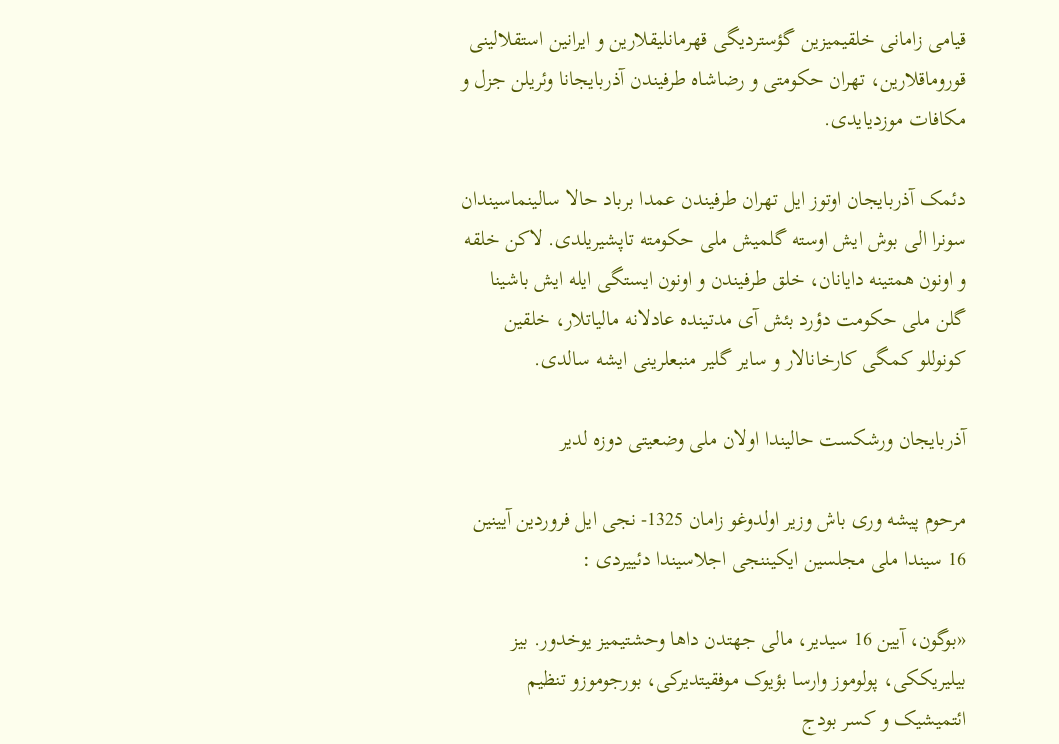قیامی زامانی خلقیمیزین گؤستردیگی قهرمانلیقلارین و ایرانین استقلالینی قوروماقلارین، تهران حکومتی و رضاشاه طرفیندن آذربایجانا وئریلن جزل و مکافات موزدیایدی.

دئمک آذربایجان اوتوز ایل تهران طرفیندن عمدا برباد حالا سالینماسیندان سونرا الی بوش ایش اوسته گلمیش ملی حکومته تاپشیریلدی. لاکن خلقه و اونون همتینه دایانان، خلق طرفیندن و اونون ایستگی ایله ایش باشینا گلن ملی حکومت دؤرد بئش آی مدتینده عادلانه مالیاتلار، خلقین کونوللو کمگی کارخانالار و سایر گلیر منبعلرینی ایشه سالدی.

آذربایجان ورشکست حالیندا اولان ملی وضعیتی دوزه لدیر

مرحوم پیشه وری باش وزیر اولدوغو زامان 1325- نجی ایل فروردین آیینین 16 سیندا ملی مجلسین ایکیننجی اجلاسیندا دئییردی :

«بوگون، آیین 16 سیدیر، مالی جهتدن داها وحشتیمیز یوخدور. بیز بیلیریککی، پولوموز وارسا بؤیوک موفقیتدیرکی، بورجوموزو تنظیم ائتمیشیک و کسر بودج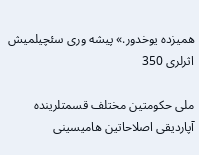همیزده یوخدور.» پیشه وری سئچیلمیش اثرلری 350

ملی حکومتین مختلف قسمتلرینده آپاردیقی اصلاحاتین هامیسینی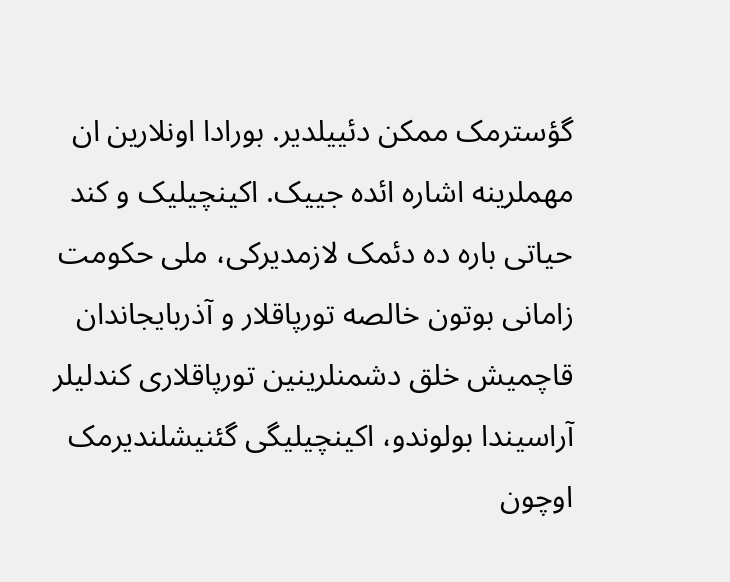گؤسترمک ممکن دئییلدیر. بورادا اونلارین ان مهملرینه اشاره ائده جییک. اکینچیلیک و کند حیاتی باره ده دئمک لازمدیرکی، ملی حکومت زامانی بوتون خالصه تورپاقلار و آذربایجاندان قاچمیش خلق دشمنلرینین تورپاقلاری کندلیلر آراسیندا بولوندو، اکینچیلیگی گئنیشلندیرمک اوچون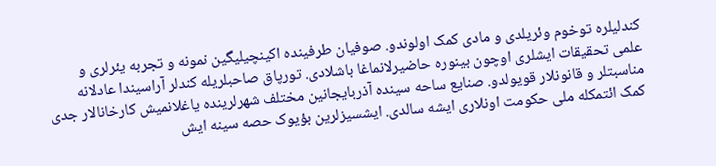کندلیلره توخوم وئریلدی و مادی کمک اولوندو. صوفیان طرفینده اکینچیلیگین نمونه و تجربه یئرلری و علمی تحقیقات ایشلری اوچون بینوره حاضیرلانماغا باشلادی. تورپاق صاحبلریله کندلر آراسیندا عادلانه مناسبتلر و قانونلار قویولدو. صنایع ساحه سینده آذربایجانین مختلف شهرلرینده یاغلانمیش کارخانالار جدی کمک ائتمکله ملی حکومت اونلاری ایشه سالدی. ایشسیزلرین بؤیوک حصه سینه ایش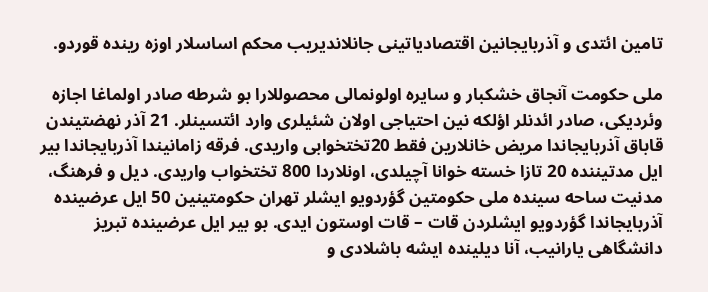تامین ائتدی و آذربایجانین اقتصادیاتینی جانلاندیریب محکم اساسلار اوزه رینده قوردو.

ملی حکومت آنجاق خشکبار و سایره اولونمالی محصوللارا بو شرطه صادر اولماغا اجازه وئردیکی، صادر ائدنلر اؤلکه نین احتیاجی اولان شئیلری وارد ائتسینلر. 21 آذر نهضتیندن قاباق آذربایجاندا مریض خانلارین فقط 20تختخوابی واریدی. فرقه زامانیندا آذربایجاندا بیر ایل مدتیننده 20 تازا خسته خوانا آچیلدی، اونلاردا 800 تختخواب واریدی. دیل و فرهنگ، مدنیت ساحه سینده ملی حکومتین گؤردویو ایشلر تهران حکومتینین 50 ایل عرضینده آذربایجاندا گؤردویو ایشلردن قات – قات اوستون ایدی. بو بیر ایل عرضینده تبریز دانشگاهی یارانیب، آنا دیلینده ایشه باشلادی و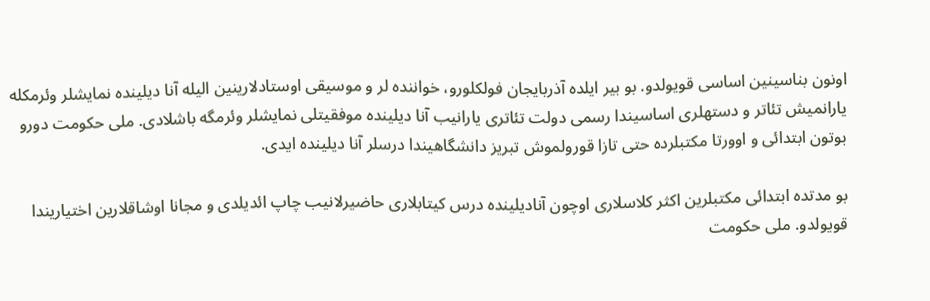اونون بناسینین اساسی قویولدو. بو بیر ایلده آذربایجان فولکلورو، خواننده لر و موسیقی اوستادلارینین الیله آنا دیلینده نمایشلر وئرمکله یارانمیش تئاتر و دستهلری اساسیندا رسمی دولت تئاتری یارانیب آنا دیلینده موفقیتلی نمایشلر وئرمگه باشلادی. ملی حکومت دورو بوتون ابتدائی و اوورتا مکتبلرده حتی تازا قورولموش تبریز دانشگاهیندا درسلر آنا دیلینده ایدی.

بو مدتده ابتدائی مکتبلرین اکثر کلاسلاری اوچون آنادیلینده درس کیتابلاری حاضیرلانیب چاپ ائدیلدی و مجانا اوشاقلارین اختیاریندا قویولدو. ملی حکومت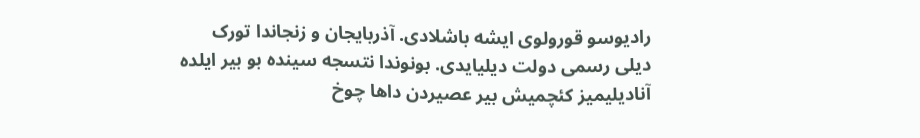رادیوسو قورولوی ایشه باشلادی. آذربایجان و زنجاندا تورک دیلی رسمی دولت دیلیایدی. بونوندا نتسجه سینده بو بیر ایلده آنادیلیمیز کئچمیش بیر عصیردن داها چوخ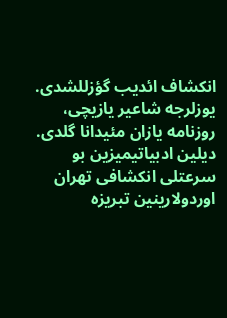انکشاف ائدیب گؤزللشدی. یوزلرجه شاعیر یازیچی، روزنامه یازان مئیدانا گلدی. دیلین ادبیاتیمیزین بو سرعتلی انکشافی تهران اوردولارینین تبریزه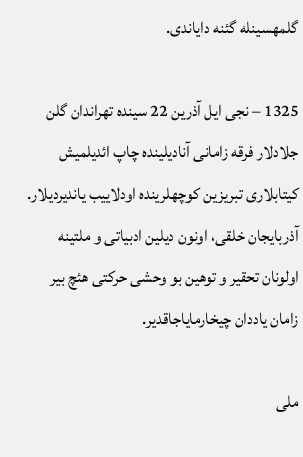گلمهسینله گئنه دایاندی.

1325 – نجی ایل آذرین 22 سینده تهراندان گلن جلادلار فرقه زامانی آنادیلینده چاپ ائدیلمیش کیتابلاری تبریزین کوچهلرینده اودلاییب یاندیردیلار. آذربایجان خلقی، اونون دیلین ادبیاتی و ملتینه اولونان تحقیر و توهین بو وحشی حرکتی هئچ بیر زامان یاددان چیخارمایاجاقدیر.

ملی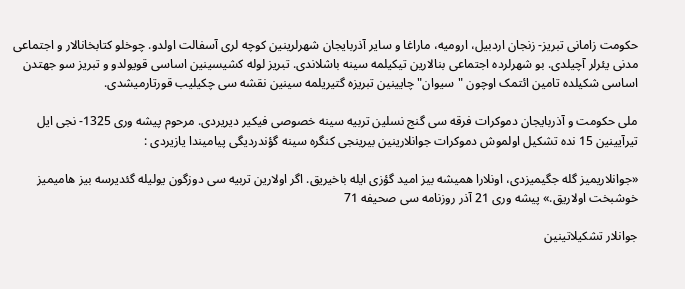حکومت زامانی تبریز- زنجان اردبیل، ارومیه، ماراغا و سایر آذربایجان شهرلرینین کوچه لری آسفالت اولدو. چوخلو کتابخانالار و اجتماعی مدنی یئرلر آچیلدی. بو شهرلرده اجتماعی بنالارین تیکیلمه سینه باشلاندی. تبریز لوله کشیسینین اساسی قویولدو و تبریز سو جهتدن اساسی شکیلده تامین ائتمک اوچون "سیوان" چایینین تبریزه گتیریلمه سینین نقشه سی چکیلیب قورتارمیشدی.

ملی حکومت و آذربایجان دموکرات فرقه سی گنج نسلین تربیه سینه خصوصی فیکیر دیریردی. مرحوم پیشه وری 1325- نجی ایل تیرآیینین 15 نده تشکیل اولموش دموکرات جوانلارینین بیرینجی کنگره سینه گؤندردیگی پیامیندا یازیردی :

«جوانلاریمیز گله جگیمیزدی، اونلارا همیشه بیز امید گؤزی ایله باخیریق. اگر اولارین تربیه سی دوزگون یولیله گئدیرسه بیز هامیمیز خوشبخت اولاریق.» پیشه وری 21 آذر روزنامه سی صحیفه 71

جوانلار تشکیلاتینین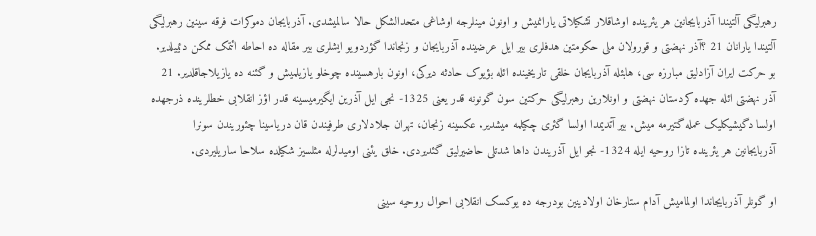رهبرلیگی آلتیندا آذربایجانین هر یئرینده اوشاقلار تشکیلاتی یارانمیش و اونون مینلرجه اوشاغی متحدالشکل حالا سالمیشدی. آذربایجان دموکرات فرقه سینین رهبرلیگی آلتیندا یارانان 21 ؟آذر نهضتی و قورولان ملی حکومتین هدفلری بیر ایل عرضینده آذربایجان و زنجاندا گؤردویو ایشلری بیر مقاله ده احاطه ائتمک ممکن دئییلدیر. بو حرکت ایران آزادلیق مبارزه سی، هابئله آذربایجان خلقی تاریخینده ائله بؤیوک حادثه دیرکی، اونون بارهسینده چوخلو یازیلمیش و گئنه ده یازیلاجاقلدیر. 21 آذر نهضتی ائله جهده کردستان نهضتی و اونلارین رهبرلیگی حرکتین سون گونونه قدر یعنی 1325- نجی ایل آذرین ایگیرمیسینه قدر اؤز انقلابی خطلرینده ذرجهده اولسا دگیشیکلیک عمله گتیرمه میش. بیر آتدیمدا اولسا گئری چکیلمه میشدیر. عکسینه زنجان، تهران جلادلاری طرفیندن قان دریاسینا چئوریندن سونرا آذربایجانین هر یئرینده تازا روحیه ایله 1324- نجو ایل آذریندن داها شدتلی حاضیرلیق گئدیردی. خلق یئنی اومیدلرله مثلسیز شکیلده سلاحا ساریلیردی.

او گونلر آذربایجاندا اولمامیش آدام ستارخان اولادینین بودرجه ده یوکسک انقلابی احوال روحیه سینی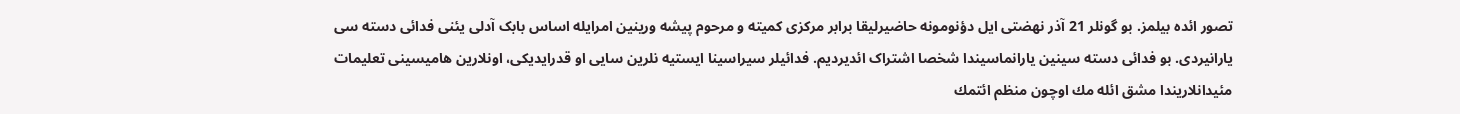تصور ائده بیلمز. بو گونلر 21 آذر نهضتی ایل دؤنومونه حاضیرلیقا برابر مرکزی کمیته و مرحوم پیشه ورینین امرایله اساس بابک آدلی یئنی فدائی دسته سی یارانیردی. بو فدائی دسته سینین یارانماسیندا شخصا اشتراک ائدیردیم. فدائیلر سیراسینا ایستیه نلرین سایی او قدرایدیکی، اونلارین هامیسینی تعليمات مئيدانلاريندا مشق ائله مك اوچون منظم ائتمك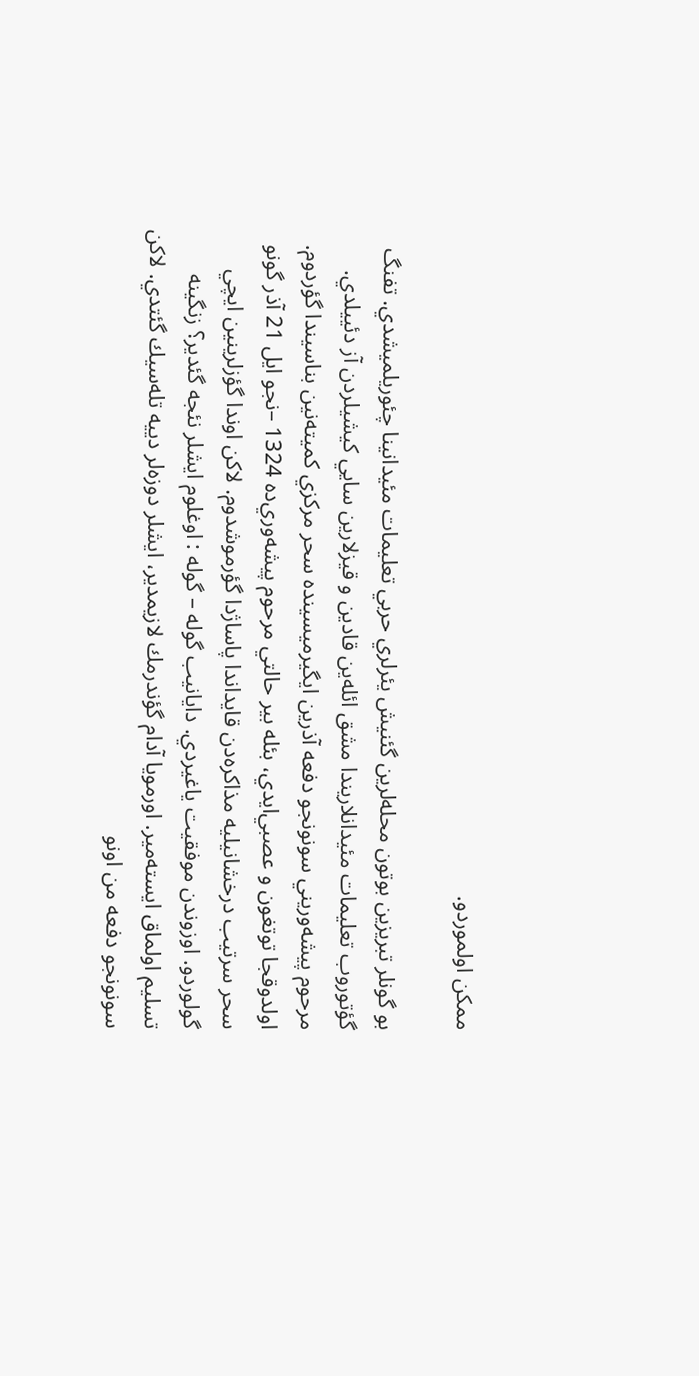ممكن اولموردو.

بو گونلر تبريزين بوتون محله‌لرين گئنيش يئرلري حربي تعليمات مئيدانينا چئوريلميشدي. تفنگ گؤتوروب تعليمات مئيدانلاريندا مشق ائله‌ين قادين و قيزلارين سايي كيشيلردن آز دئييلدي. مرحوم پيشه‌وريني سونونجو دفعه آذرين ايگيرميسينده سحر مركزي كميته‌نين بناسيندا گؤردوم. اولدوقجا توتغون و عصبي‌ايدي، بئله بير حالتي مرحوم پيشه‌وري‌ده 1324 –نجو ايل 21 آذر گونو سحر سرتيب درخشانيليه مذاكره‌دن قايداندا پاساژدا گؤرموشدوم. لاكن اوندا گؤزلرينين ايچي گولوردو. اوزوندن موفقيت ياغيردي. دايانيب گوله – گوله : اوغلوم ايشلر نئجه گئدير؟ زنگينه تسليم اولماق ايسته‌مير. اورمويا آدام گؤندرمك لازيمدير، ايشلر دوزه‌لر دييه تله‌سيك گئتدي. لاكن سونونجو دفعه من اونو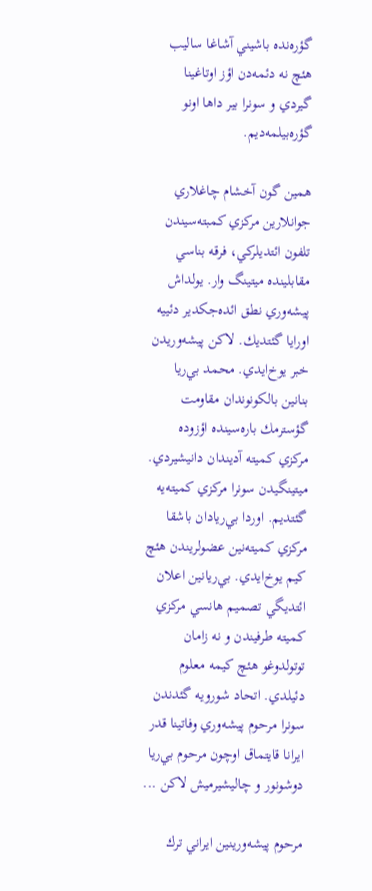گؤره‌نده باشيني آشاغا ساليب هئچ نه دئمه‌دن اؤز اوتاغينا گيردي و سونرا بير داها اونو گؤره‌بيلمه‌ديم.

همين گون آخشام چاغلاري جوانلارين مركزي كمبته‌سيندن تلفون ائتديلركي، فرقه بناسي مقابلينده ميتينگ وار. يولداش پيشه‌وري نطق ائده‌جكدير دئييه اورايا گئتديك. لاكن پيشه‌وريدن خبر يوخ‌ايدي. محمد بي‌ريا بنانين بالكونوندان مقاومت گؤسترمك باره‌سينده اؤزوده مركزي كميته آديندان دانيشيردي. ميتينگيدن سونرا مركزي كميته‌يه گئتديم. اوردا بي‌ريادان باشقا مركزي كميته‌نين عضولريندن هئچ كيم يوخ‌ايدي. بي‌ريانين اعلان ائتديگي تصميم هانسي مركزي كميته‌ طرفيندن و نه زامان توتولدوغو هئچ كيمه معلوم دئيلدي. اتحاد شورويه گئدندن سونرا مرحوم پيشه‌وري وفاتينا قدر ايرانا قايتماق اوچون مرحوم بي‌ريا دوشونور و چاليشيرميش لاكن ...

مرحوم پيشه‌ورينين ايراني ترك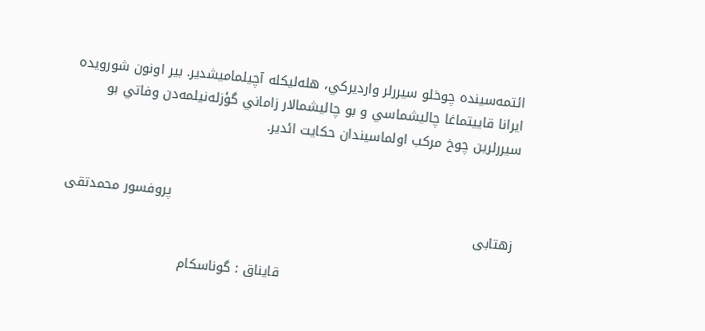ائتمه‌سينده چوخلو سيررلر وارديركي، هله‌ليكله آچيلماميشدير. بير اونون شورويده ايرانا قاييتماغا چاليشماسي و بو چاليشمالار زاماني گؤزله‌نيلمه‌دن وفاتي بو سيررلرين چوخ مركب اولماسيندان حكايت ائدير.


                                                                              پروفسور محمدتقی زهتابی

                                                    قایناق : گوناسکام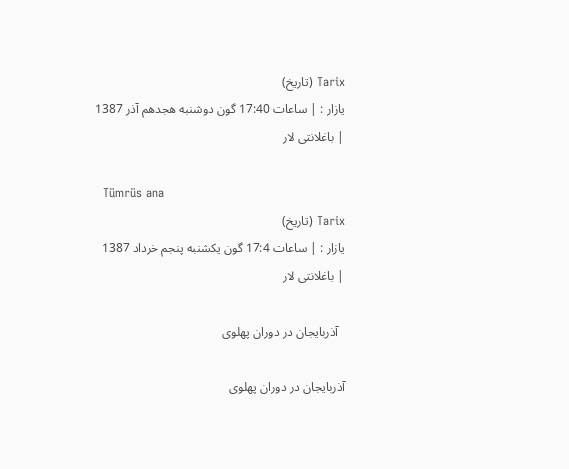Tarix (تاریخ)
یازار : | ساعات 17:40 گون دوشنبه هجدهم آذر 1387
| باغلانتی لار

  Tümrüs ana
Tarix (تاریخ)
یازار : | ساعات 17:4 گون یکشنبه پنجم خرداد 1387
| باغلانتی لار

  آذربایجان در دوران پهلوی

آذربایجان در دوران پهلوی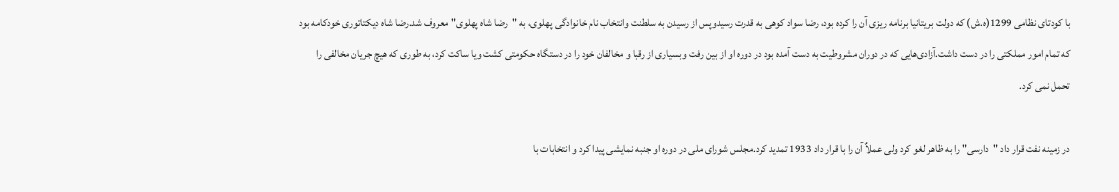با کودتای نظامی 1299(ه.ش) که دولت بریتانیا برنامه ریزی آن را کرده بود، رضا سواد کوهی به قدرت رسیدوپس از رسیدن به سلطنت وانتخاب نام خانوادگی پهلوی، به "رضا شاه پهلوی" معروف شد.رضا شاه دیکتاتوری خودکامه بود که تمام امور مملکتی را در دست داشت.آزادی‌هایی که در دوران مشروطیت به دست آمده بود در دوره او از بین رفت وبسیاری از رقبا و مخالفان خود را در دستگاه حکومتی کشت ویا ساکت کرد، به طوری که هیچ جریان مخالفی را تحمل نمی کرد.

در زمینه نفت قرار داد "دارسی" را به ظاهر لغو کرد ولی عملاٌ آن را با قرار داد 1933 تمدید کرد.مجلس شورای ملی در دوره او جنبه نمایشی پیدا کرد و انتخابات با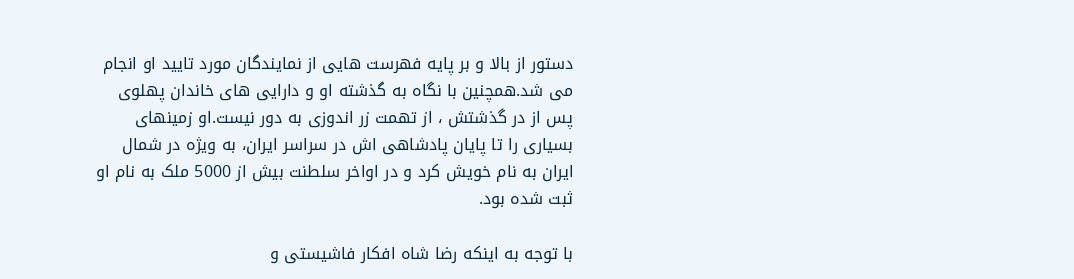دستور از بالا و بر پایه فهرست هایی از نمایندگان مورد تایید او انجام می شد.همچنین با نگاه به گذشته او و دارایی های خاندان پهلوی پس از در گذشتش ، از تهمت زر اندوزی به دور نیست.او زمینهای بسیاری را تا پایان پادشاهی اش در سراسر ایران، به ویژه در شمال ایران به نام خویش کرد و در اواخر سلطنت بیش از 5000 ملک به نام او ثبت شده بود.

با توجه به اینکه رضا شاه افکار فاشیستی و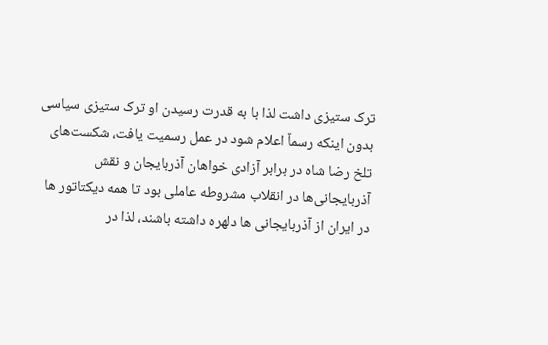ترک ستیزی داشت لذا با به قدرت رسیدن او ترک ستیزی سیاسی بدون اینکه رسماٌ اعلام شود در عمل رسمیت یافت، شکست‌های تلخ رضا شاه در برابر آزادی خواهان آذربایجان و نقش آذربایجانی‌ها در انقلاب مشروطه عاملی بود تا همه دیکتاتور ها در ایران از آذربایجانی ها دلهره داشته باشند، لذا در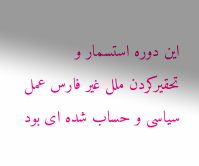این دوره استسمار و تحقیرکردن ملل غیر فارس عمل سیاسی و حساب شده ای بود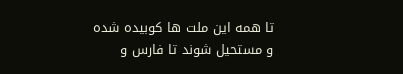تا همه این ملت ها کوبیده شده و مستحیل شوند تا فارس و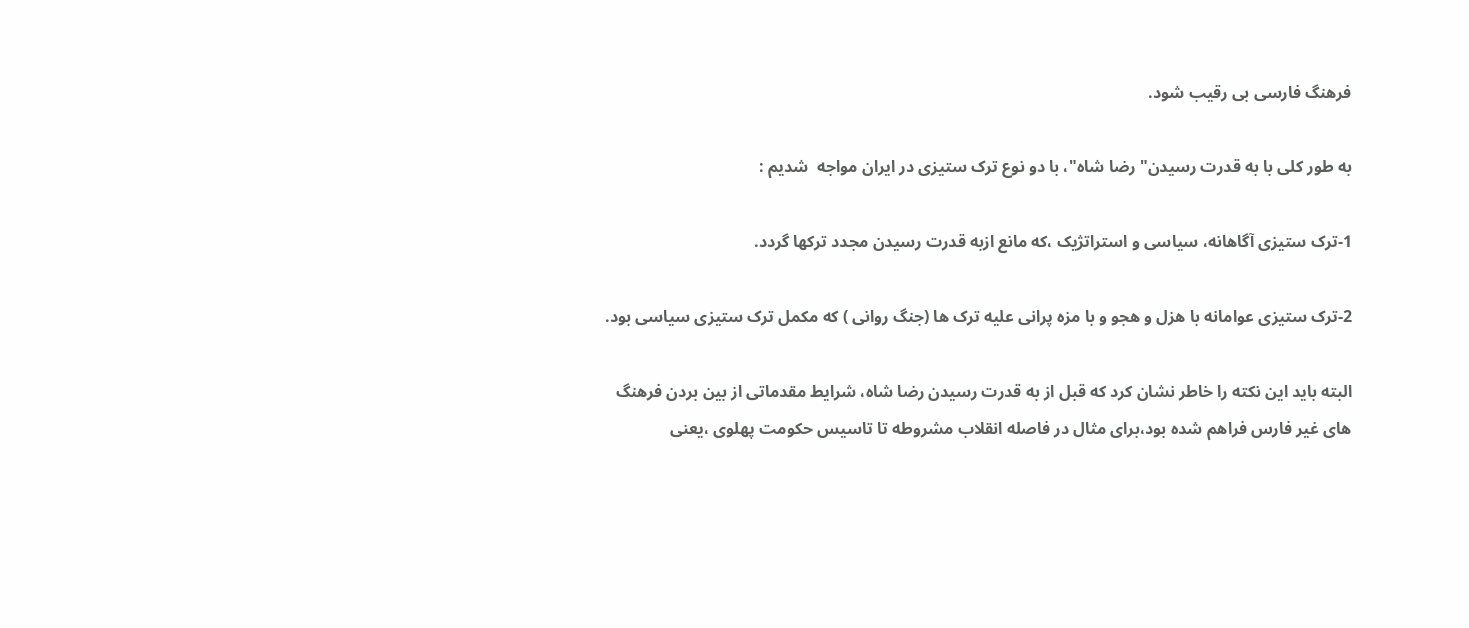فرهنگ فارسی بی رقیب شود.

به طور کلی با به قدرت رسیدن" رضا شاه"، با دو نوع ترک ستیزی در ایران مواجه  شدیم :

1-ترک ستیزی آگاهانه، سیاسی و استراتژیک ،که مانع ازبه قدرت رسیدن مجدد ترکها گردد.

2-ترک ستیزی عوامانه با هزل و هجو و با مزه پرانی علیه ترک ها (جنگ روانی ) که مکمل ترک ستیزی سیاسی بود.

البته باید این نکته را خاطر نشان کرد که قبل از به قدرت رسیدن رضا شاه، شرایط مقدماتی از بین بردن فرهنگ های غیر فارس فراهم شده بود،برای مثال در فاصله انقلاب مشروطه تا تاسیس حکومت پهلوی ،یعنی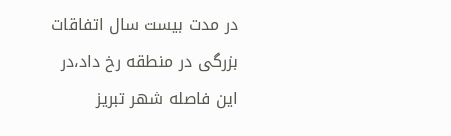در مدت بیست سال اتفاقات بزرگی در منطقه رخ داد،در این فاصله شهر تبریز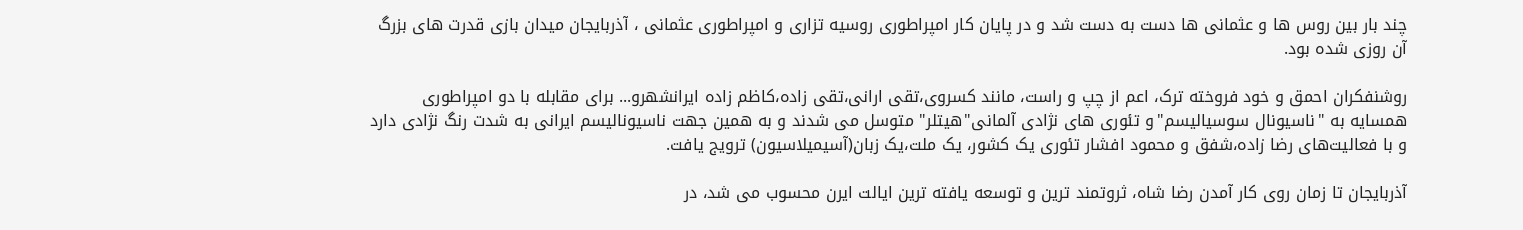چند بار بین روس ها و عثمانی ها دست به دست شد و در پایان کار امپراطوری روسیه تزاری و امپراطوری عثمانی ، آذربایجان میدان بازی قدرت های بزرگ آن روزی شده بود.

روشنفکران احمق و خود فروخته ترک، اعم از چپ و راست، مانند کسروی،تقی ارانی،تقی زاده،کاظم زاده ایرانشهرو... برای مقابله با دو امپراطوری همسایه به "ناسیونال سوسیالیسم"و تئوری های نژادی آلمانی"هیتلر" متوسل می شدند و به همین جهت ناسیونالیسم ایرانی به شدت رنگ نژادی دارد و با فعالیت‌های رضا زاده،شفق و محمود افشار تئوری یک کشور، یک ملت،یک زبان(آسیمیلاسیون) ترویج یافت.

آذربایجان تا زمان روی کار آمدن رضا شاه، ثروتمند ترین و توسعه یافته ترین ایالت ایرن محسوب می شد، در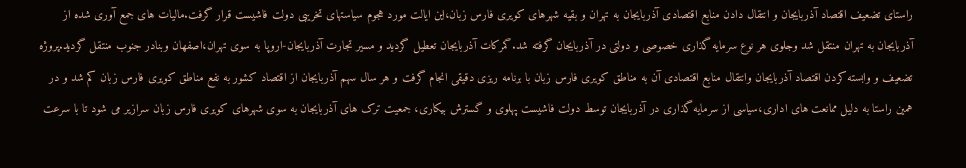راستای تضعیف اقتصاد آذربایجان و انتقال دادن منابع اقتصادی آذربایجان به تهران و بقیه شهرهای کویری فارس زبان،این ایالت مورد هجوم سیاستهای تخریبی دولت فاشیست قرار گرفت.مالیات های جمع آوری شده از آذربایجان به تهران منتقل شد وجلوی هر نوع سرمایه گذاری خصوصی و دولتی در آذربایجان گرفته شد.گمرکات آذربایجان تعطیل گردید و مسیر تجارت آذربایجان-اروپا به سوی تهران،اصفهان وبنادر جنوب منتقل گردید.پروژه تضعیف و وابسته کردن اقتصاد آذربایجان وانتقال منابع اقتصادی آن به مناطق کویری فارس زبان با برنامه ریزی دقیقی انجام گرفت و هر سال سهم آذربایجان از اقتصاد کشور به نفع مناطق کویری فارس زبان کم شد و در همین راستا به دلیل ممانعت های اداری،سیاسی از سرمایه گذاری در آذربایجان توسط دولت فاشیست پهلوی و گسترش بیکاری، جمعیت ترک های آذربایجان به سوی شهرهای کویری فارس زبان سرازیر می شود تا با سرعت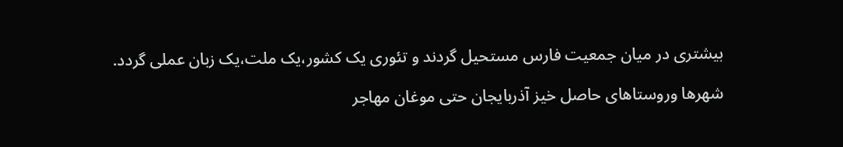بیشتری در میان جمعیت فارس مستحیل گردند و تئوری یک کشور،یک ملت،یک زبان عملی گردد.

شهرها وروستاهای حاصل خیز آذربایجان حتی موغان مهاجر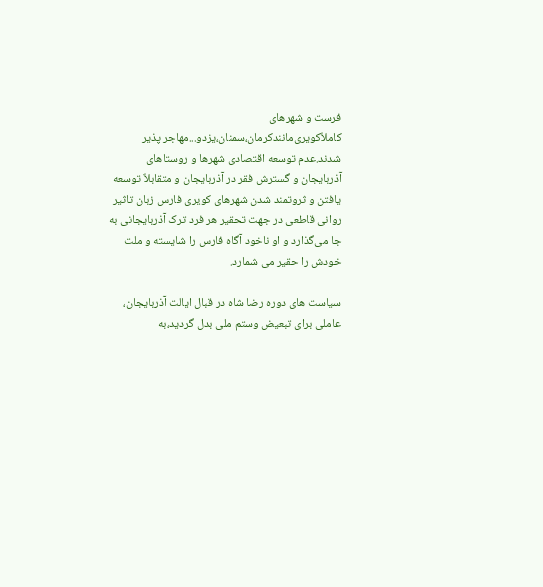فرست و شهرهای کاملاٌ‌کویری‌مانندکرمان،سمنان،یزدو...مهاجر پذیر شدند.عدم توسعه اقتصادی شهرها و روستاهای آذربایجان و گسترش فقر در آذربایجان و متقابلاٌ توسعه یافتن و ثروتمند شدن شهرهای کویری فارس زبان تاثیر روانی قاطعی در جهت تحقیر هر فرد ترک آذربایجانی به جا می‌گذارد و او ناخود آگاه فارس را شایسته و ملت خودش را حقیر می شمارد.

سیاست های دوره رضا شاه در قبال ایالت آذربایجان، عاملی برای تبعیض وستم ملی بدل گردید،به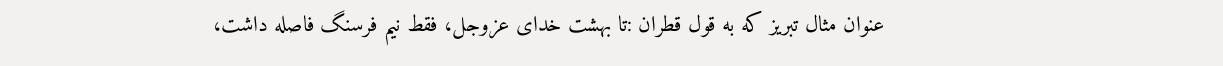عنوان مثال تبریز که به قول قطران :تا بهشت خدای عزوجل، فقط نیم فرسنگ فاصله داشت،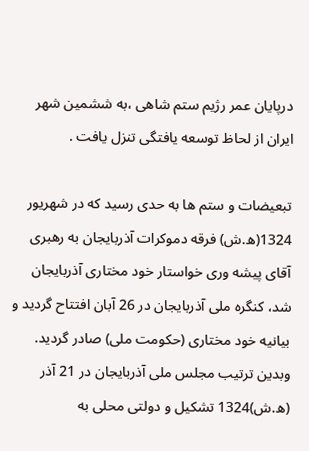درپایان عمر رژیم ستم شاهی ،به ششمین شهر ایران از لحاظ توسعه یافتگی تنزل یافت .

تبعیضات و ستم ها به حدی رسید که در شهریور 1324(ه.ش) فرقه دموکرات آذربایجان به رهبری آقای پیشه وری خواستار خود مختاری آذربایجان شد، کنگره ملی آذربایجان در 26 آبان افتتاح گردید و بیانیه خود مختاری (حکومت ملی) صادر گردید. وبدین ترتیب مجلس ملی آذربایجان در 21 آذر (ه.ش)1324 تشکیل و دولتی محلی به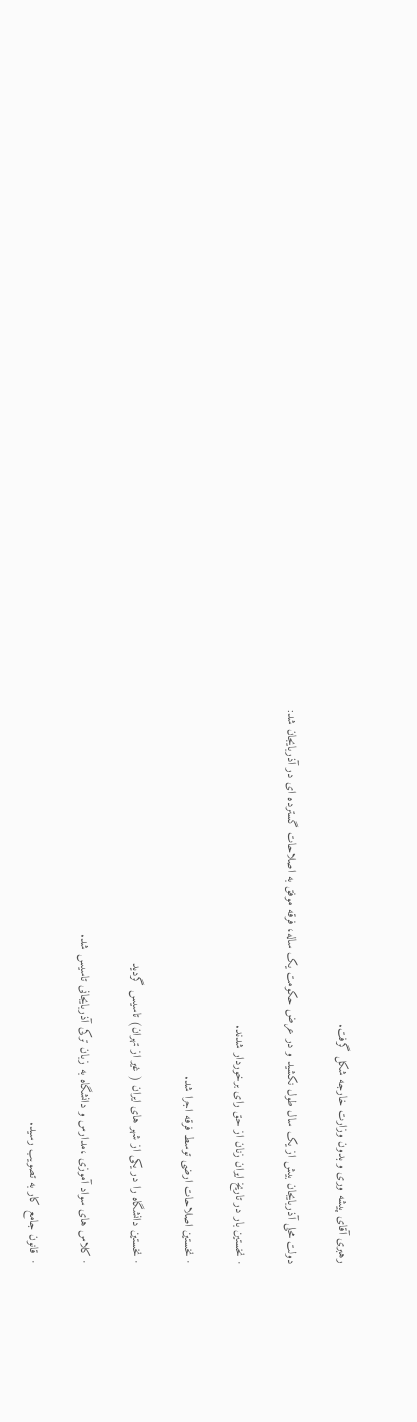رهبری آقای پیشه وری و بدون وزارت خارجه شکل گرفت.

دولت محلی آذربایجان بیش از یک سال طول نکشید و در عرض حکومت یک ساله، فرقه موفق به اصلاحات گسترده ای در آذربایجان شد:

· نخستین بار در تاریخ ایران زنان از حق رای برخوردار شدند.

· نخستین اصلاحات ارضی توسط فرقه اجرا شد.

· نخستین دانشگاه را در یکی از شهر های ایران ( غیر از تهران) تاسیس گردید

· کلاس های سواد آموزی ،مدارس و دانشگاه به زبان ترکی آذربایجانی تاسیس شد.

·  قانون جامع کار به تصویب رسید.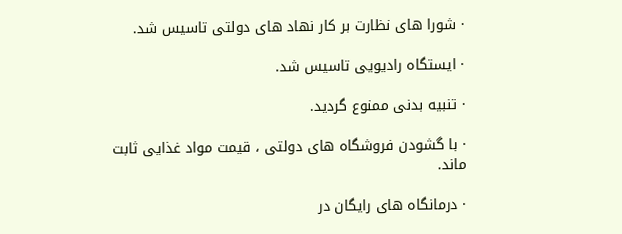· شورا های نظارت بر کار نهاد های دولتی تاسیس شد.

· ایستگاه رادیویی تاسیس شد.

· تنبیه بدنی ممنوع گردید.

· با گشودن فروشگاه های دولتی ، قیمت مواد غذایی ثابت ماند.

· درمانگاه های رایگان در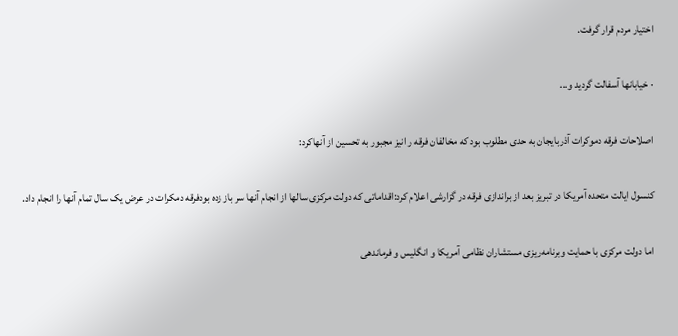اختیار مردم قرار گرفت.

· خیابانها آسفالت گردید و...

اصلاحات فرقه دموکرات آذربایجان به حدی مطلوب بود که مخالفان فرقه ر انیز مجبور به تحسین از آنهاکرد:

کنسول ایالت متحده آمریکا در تبریز بعد از براندازی فرقه در گزارشی اعلام کرد:اقداماتی که دولت مرکزی سالها از انجام آنها سر باز زده بودفرقه دمکرات در عرض یک سال تمام آنها را انجام داد.

اما دولت مرکزی با حمایت وبرنامه‌ریزی مستشاران نظامی آمریکا و انگلیس و فرماندهی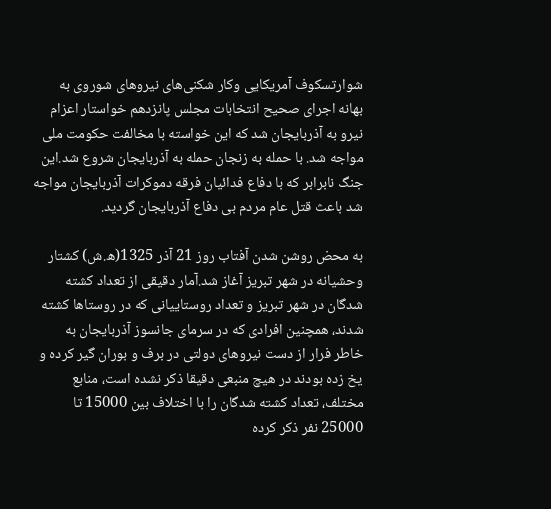شوارتسکوف آمریکایی وکار شکنی‌های نیروهای شوروی به بهانه اجرای صحیح انتخابات مجلس پانزدهم خواستار اعزام نیرو به آذربایجان شد که این خواسته با مخالفت حکومت ملی مواجه شد. با حمله به زنجان حمله به آذربایجان شروع شد.این جنگ نابرابر که با دفاع فدائیان فرقه دموکرات آذربایجان مواجه شد باعث قتل عام مردم بی دفاع آذربایجان گردید.

به محض روشن شدن آفتاب روز 21 آذر 1325(ه.ش) کشتار وحشیانه در شهر تبریز آغاز شد.آمار دقیقی از تعداد کشته شدگان در شهر تبریز و تعداد روستاییانی که در روستاها کشته شدند، همچنین افرادی که در سرمای جانسوز آذربایجان به خاطر فرار از دست نیروهای دولتی در برف و بوران گیر کرده و یخ زده بودند در هیچ منبعی دقیقا ذکر نشده است، منابع مختلف، تعداد کشته شدگان را با اختلاف بین 15000 تا 25000 نفر ذکر کرده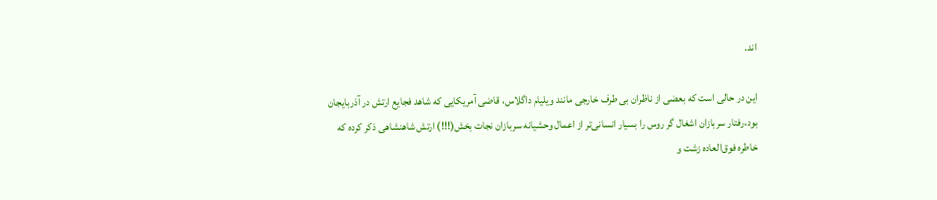اند.

این در حالی است که بعضی از نا‌ظران بی طرف خارجی مانند ویلیام داگلاس، قاضی آمریکایی که شاهد فجایع ارتش در آذربایجان بود،رفتار سربازان اشغال گر روس را بسیار انسانی‌تر از اعمال وحشیانه سربازان نجات بخش(!!!) ارتش شاهنشاهی ذکر کرده که خاطره فوق‌العاده زشت و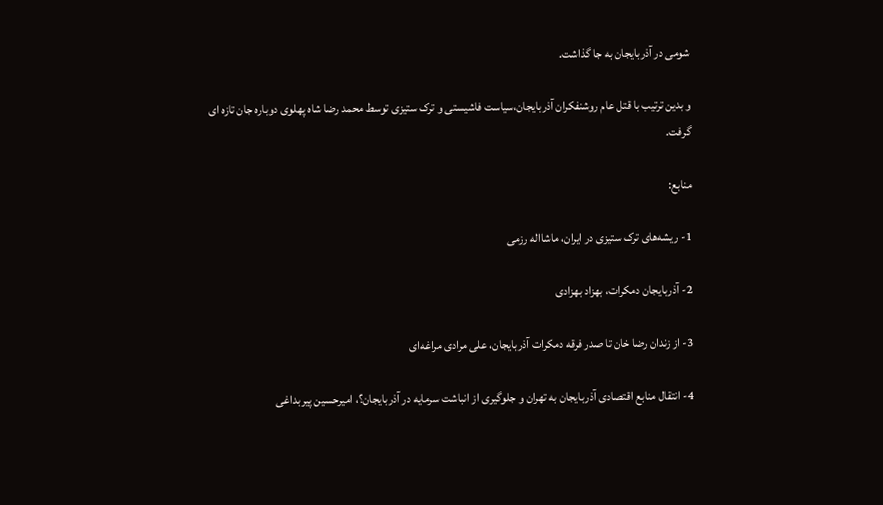شومی در آذربایجان به جا گذاشت.

و بدین ترتیب با قتل عام روشنفکران آذربایجان،سیاست فاشیستی و ترک ستیزی توسط محمد رضا شاه پهلوی دوباره جان تازه ای گرفت.

منابع:

1- ریشه‌های ترک ستیزی در ایران، ماشااله رزمی

2- آذربایجان دمکرات، بهزاد بهزادی

3- از زندان رضا خان تا صدر فرقه دمکرات آذربایجان، علی مرادی مراغه‌ای

4- انتقال منابع اقتصادی آذربایجان به تهران و جلوگیری از انباشت سرمایه در آذربایجان؟، امیرحسین پیربداغی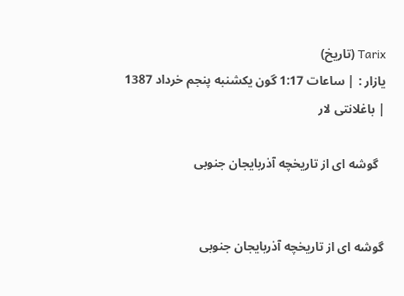Tarix (تاریخ)
یازار : | ساعات 1:17 گون یکشنبه پنجم خرداد 1387
| باغلانتی لار

  گوشه ای از تاریخچه آذربایجان جنوبی


گوشه ای از تاریخچه آذربایجان جنوبی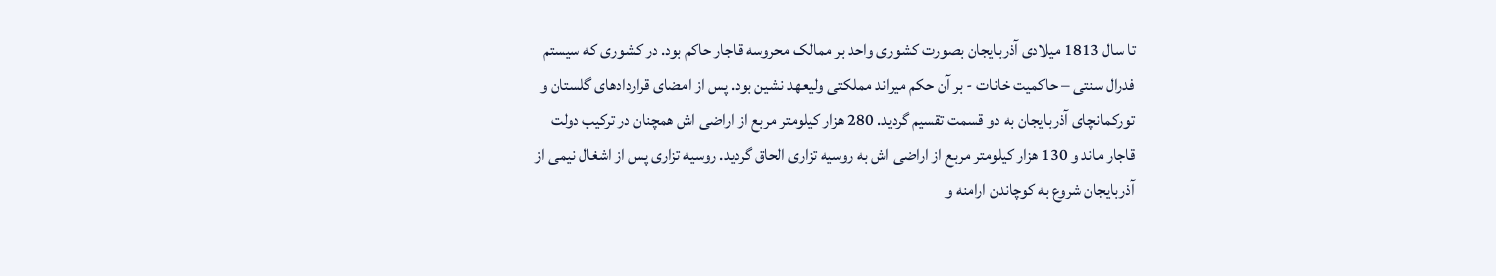تا سال 1813 ميلادی آذربايجان بصورت کشوری واحد بر ممالک محروسه قاجار حاکم بود. در کشوری که سيستم فدرال سنتی – حاکميت خانات - بر آن حکم ميراند مملکتی وليعهد نشين بود. پس از امضای قراردادهای گلستان و تورکمانچای آذربايجان به دو قسمت تقسيم گرديد. 280 هزار کيلومتر مربع از اراضی اش همچنان در ترکيب دولت قاجار ماند و 130 هزار کيلومتر مربع از اراضی اش به روسيه تزاری الحاق گرديد. روسيه تزاری پس از اشغال نيمی از آذربايجان شروع به کوچاندن ارامنه و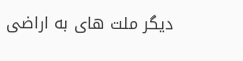ديگر ملت های به اراضی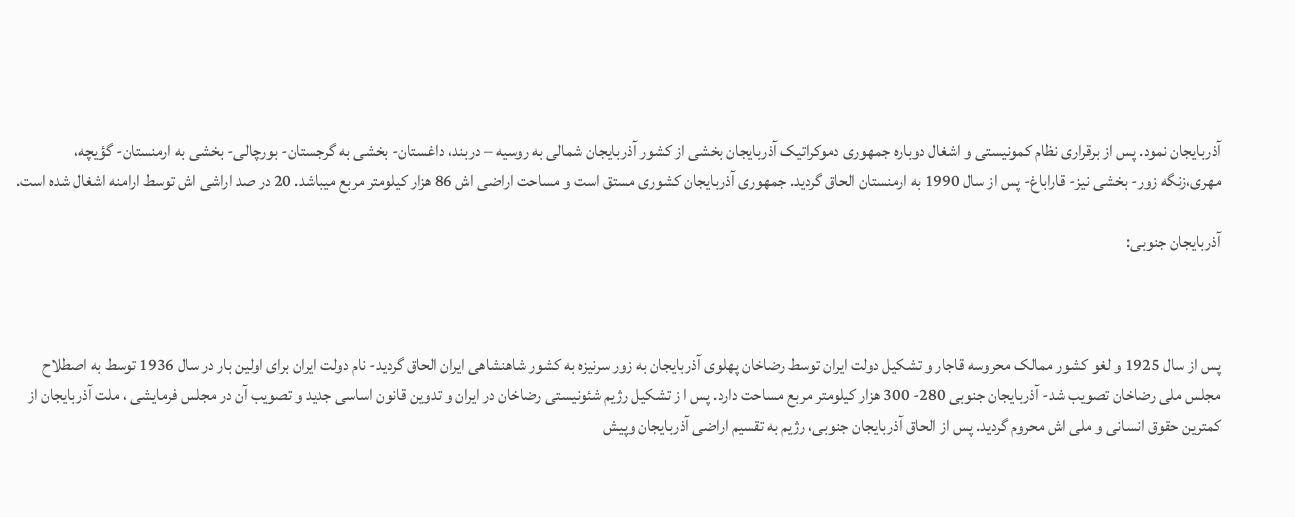آذربايجان نمود. پس از برقراری نظام کمونيستی و اشغال دوباره جمهوری دموکراتيک آذربايجان بخشی از کشور آذربايجان شمالی به روسيه – دربند، داغستان- بخشی به گرجستان- بورچالی- بخشی به ارمنستان- گؤيچه، مهری،زنگه زور- بخشی نيز- قاراباغ- پس از سال 1990 به ارمنستان الحاق گرديد. جمهوری آذربايجان کشوری مستق است و مساحت اراضی اش 86 هزار کيلومتر مربع ميباشد. 20 در صد اراشی اش توسط ارامنه اشغال شده است.

آذربايجان جنوبی:



پس از سال 1925 و لغو کشور ممالک محروسه قاجار و تشکيل دولت ايران توسط رضاخان پهلوی آذربايجان به زور سرنيزه به کشور شاهنشاهی ايران الحاق گرديد- نام دولت ايران برای اولين بار در سال 1936 توسط به اصطلاح مجلس ملی رضاخان تصويب شد- آذربايجان جنوبی 280- 300 هزار کيلومتر مربع مساحت دارد. پس ا ز تشکيل رژيم شئونيستی رضاخان در ايران و تدوين قانون اساسی جديد و تصويب آن در مجلس فرمايشی ، ملت آذربايجان از کمترين حقوق انسانی و ملی اش محروم گرديد. پس از الحاق آذربايجان جنوبی، رژيم به تقسيم اراضی آذربايجان وپيش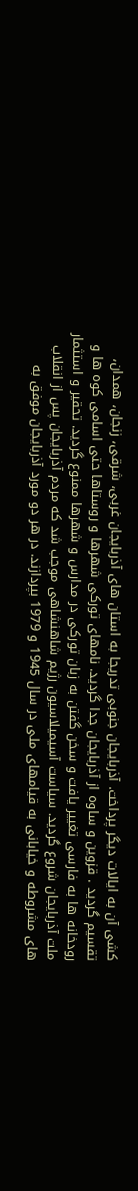کشی آن به ايالات ديگر پرداخت. آذربايجان جنوبی تدريجا به استان های آذربايجان غربی، شرقی، زنجان، همدان، تقسيم گرديد . قزوين و ساوه از آذربايجان جدا گرديد. نامهای تورکی شهرها و روستاها حتی اسامی کوه ها و رودخانه ها به فارسی تغيير يافت و سخن گفتن به زبان تورکی در مدارس و شهرها ممنوع گرديد. تحقير و استثمار ملت آذربايجان شروع گرديد. سياست آسيميلاسيون رژيم شاهنشاهی موجب شد که مردم آذربايجان پس از انقلاب های مشروطه و خيابانی به قيامهای ملی در سال 1945 و 1979 بپردازند. در هر دو مورد آذربايجان موفق به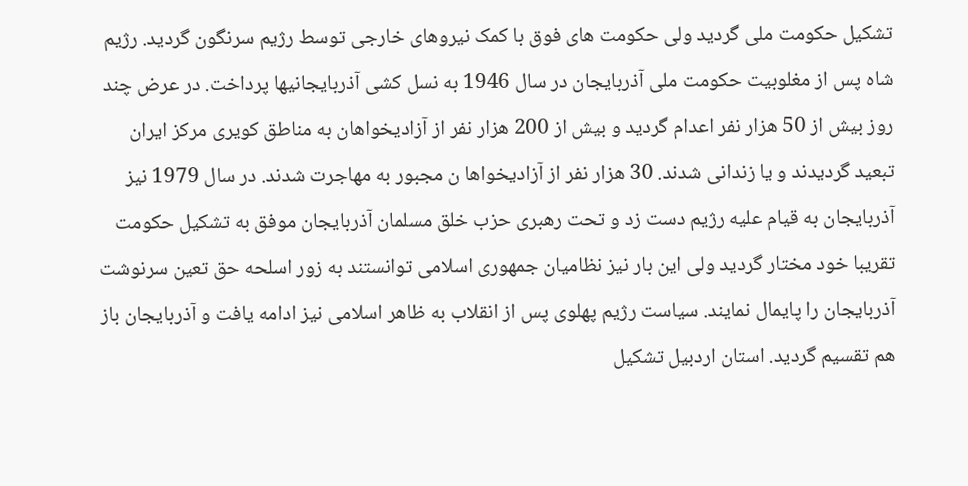تشکيل حکومت ملی گرديد ولی حکومت های فوق با کمک نيروهای خارجی توسط رژيم سرنگون گرديد. رژيم شاه پس از مغلوبيت حکومت ملی آذربايجان در سال 1946 به نسل کشی آذربايجانيها پرداخت. در عرض چند روز بيش از 50 هزار نفر اعدام گرديد و بيش از 200 هزار نفر از آزاديخواهان به مناطق کويری مرکز ايران تبعيد گرديدند و يا زندانی شدند. 30 هزار نفر از آزاديخواها ن مجبور به مهاجرت شدند. در سال 1979 نيز آذربايجان به قيام عليه رژيم دست زد و تحت رهبری حزب خلق مسلمان آذربايجان موفق به تشکيل حکومت تقريبا خود مختار گرديد ولی اين بار نيز نظاميان جمهوری اسلامی توانستند به زور اسلحه حق تعين سرنوشت آذربايجان را پايمال نمايند. سياست رژيم پهلوی پس از انقلاب به ظاهر اسلامی نيز ادامه يافت و آذربايجان باز هم تقسيم گرديد. استان اردبيل تشکيل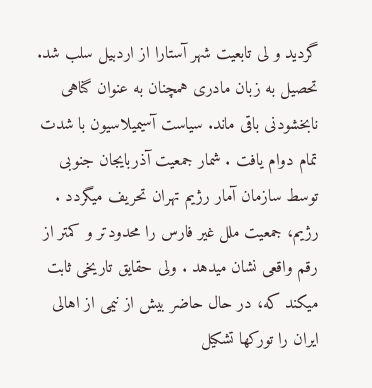گرديد و لی تابعيت شهر آستارا از اردبيل سلب شد. تحصيل به زبان مادری همچنان به عنوان گناهی نابخشودنی باقی ماند. سياست آسيميلاسيون با شدت تمام دوام يافت . شمار جمعيت آذربايجان جنوبی توسط سازمان آمار رژيم تهران تحريف ميگردد . رژيم، جمعيت ملل غير فارس را محدودتر و کمتر از رقم واقعی نشان ميدهد . ولی حقايق تاريخی ثابت ميکند که، در حال حاضر بيش از نيمی از اهالی ايران را تورکها تشکيل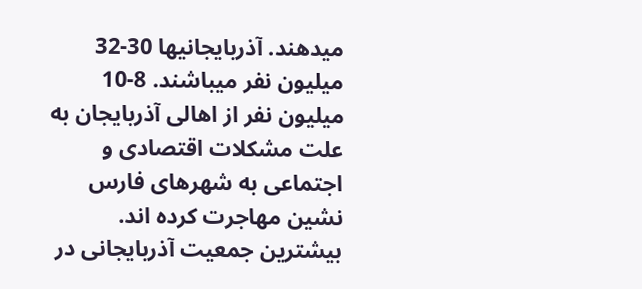ميدهند. آذربايجانيها 30-32 ميليون نفر ميباشند. 8-10 ميليون نفر از اهالی آذربايجان به علت مشکلات اقتصادی و اجتماعی به شهرهای فارس نشين مهاجرت کرده اند. بيشترين جمعيت آذربايجانی در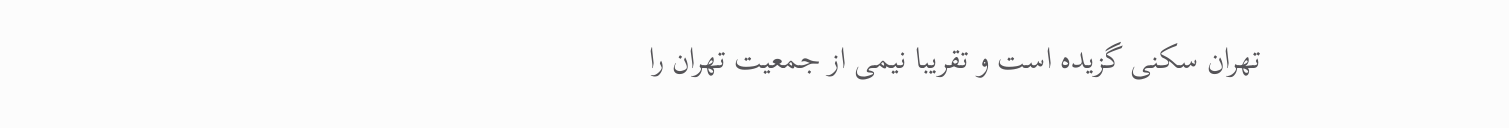تهران سکنی گزيده است و تقريبا نيمی از جمعيت تهران را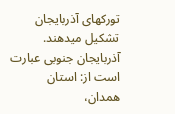تورکهای آذربايجان تشکيل ميدهند. آذربايجان جنوبی عبارت است از: استان همدان،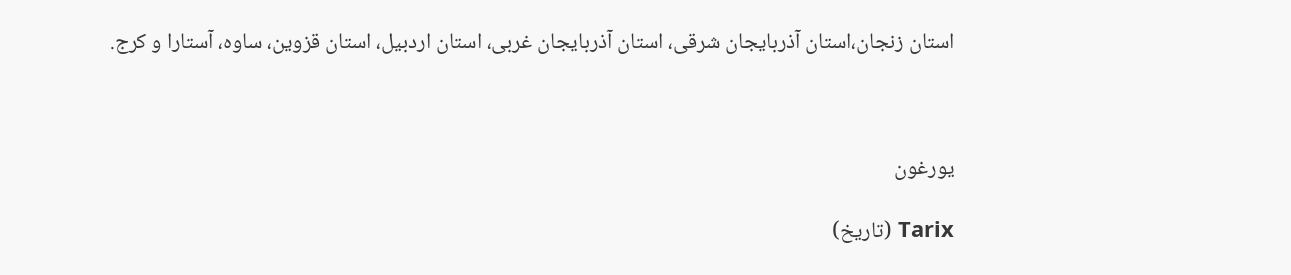استان زنجان،استان آذربايجان شرقی، استان آذربايجان غربی، استان اردبيل، استان قزوين، ساوه، آستارا و کرج.



یورغون

Tarix (تاریخ)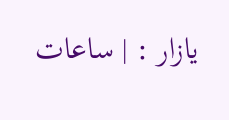یازار : | ساعات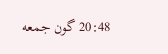20:48 گون جمعه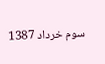سوم خرداد 1387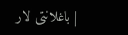| باغلانتی لار